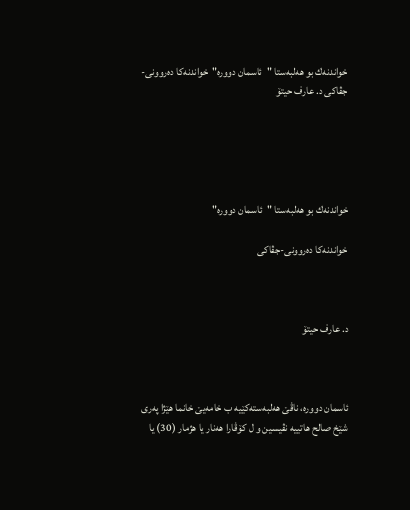خواندنه‌ك بو هه‌لبه‌ستا "ئاسمان دووره‌"خواندنه‌كا ده‌روونى-جڤاكى د. عارف حيتۆ





خواندنه‌ك بو هه‌لبه‌ستا "ئاسمان دووره‌"

خواندنه‌كا ده‌روونى-جڤاكى



د. عارف حيتۆ



ئاسمان دووره‌، ناڤێ هه‌لبه‌سته‌كێيه‌ ب خامه‌يێ خانما هێژا په‌رى شێخ صالح هاتييه‌ نڤيسين و ل كۆڤارا هه‌نار يا هژمار (30) يا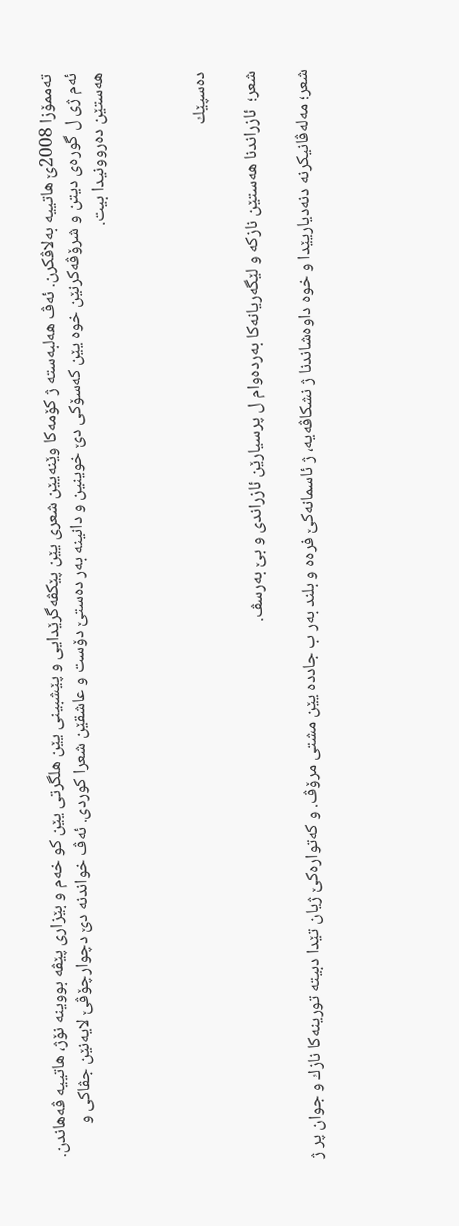ته‌ممۆزا 2008ێ هاتييه‌ به‌لاڤكرن. ئه‌ڤ هه‌لبه‌سته‌ ژ كۆمه‌كا وێنه‌يێن شعرى يێن پێكڤه‌گرێدايى و پێشبينى يێن هلگرتى يێن كو خه‌م و بێزارى پێڤه‌ بووينه‌ نۆژ، هاتييه‌ ڤه‌هاندن. ئه‌م ژى ل گوره‌ى ديتن و شرۆڤه‌كرنێن خوه‌ يێن كه‌سۆكى دێ خوينين و دانينه‌ به‌ر ده‌ستێ دۆست و عاشقێن شعرا كوردى. ئه‌ڤ خواندنه‌ دێ دچوارچۆڤێ لايه‌نێن جڤاكى و هه‌ستێن ده‌روونيدا بيت.



ده‌سپێك

شعر؛  ئازراندنا هه‌ستێن نازكه‌ و لێگه‌ريانه‌كا به‌رده‌وام ل پرسيارێن ئازراندى و بێ به‌رسڤ.

شعر؛ مه‌له‌ڤانيكرنه‌ دنه‌دياريێدا و خوه‌ داوه‌شاندنا ژ نشكاڤه‌يه‌، ژ ئاسمانه‌كێ فره‌ه و بلند به‌ر ب جادده‌ يێن مشتى مرۆڤ. و كه‌تواره‌كێ ژيان تێدا دبيته‌ تورينه‌كا نازك و جوان پر ژ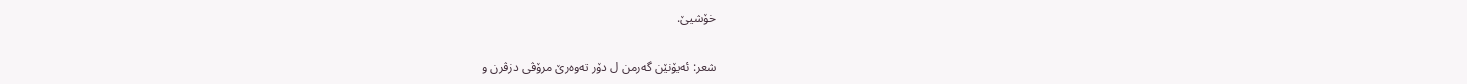خۆشيێ.

شعر: ئه‌يۆنێن گه‌رمن ل دۆر ته‌وه‌رێ مرۆڤى دزڤرن و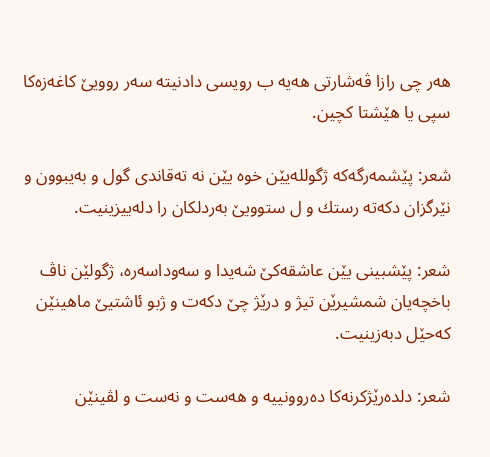هه‌ر چى رازا ڤه‌شارتى هه‌يه‌ ب رويسى دادنيته‌ سه‌ر روويێ كاغه‌زه‌كا سپى يا هێشتا كچين.

شعر: پێشمه‌رگه‌كه‌ ژگولله‌يێن خوه‌ يێن نه‌ ته‌قاندى گول و به‌يبوون و نێرگزان دكه‌ته‌ رستك و ل ستوويێ به‌ردلكان را دله‌ييزينيت.

شعر: پێشبينى يێن عاشقه‌كێ شه‌يدا و سه‌وداسه‌ره‌، ژگولێن ناڤ باخچه‌يان شمشيرێن تيژ و درێژ چێ دكه‌ت و ژبو ئاشتيێ ماهينێن كه‌حێل دبه‌زينيت.

شعر: دلده‌رێژكرنه‌كا ده‌روونييه‌ و هه‌ست و نه‌ست و لڤينێن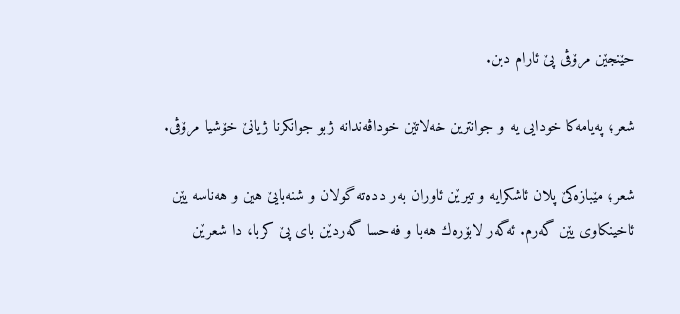حێنجێن مرۆڤى پێ ئارام دبن.

شعر؛ په‌يامه‌كا خودايى يه‌ و جوانترين خه‌لاتێن خوداڤه‌ندانه‌ ژبو جوانكرنا ژيانێ خۆشيا مرۆڤى.

شعر؛ مێبازه‌كێ پلان ئاشكرايه‌ و تيرێن ئاوران به‌ر دده‌ته‌ گولان و شنه‌بايێ هين و هه‌ناسه‌ يێن ئاخينكاوى يێن گه‌رم. ئه‌گه‌ر لابۆره‌ك هه‌با و فه‌حسا گه‌ردێن باى پێ كربا، دا شعرێن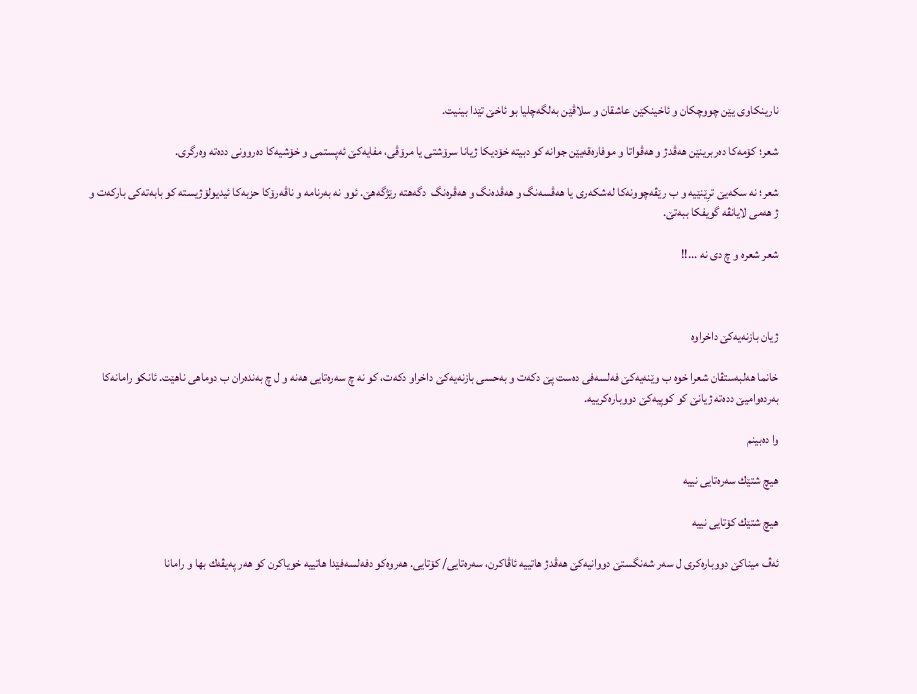نارينكاوى يێن چووچكان و ئاخينكێن عاشقان و سلاڤێن به‌لگه‌چليا بو ئاخێ تێدا بينيت.

شعر؛ كۆمه‌كا ده‌ربرينێن هه‌ڤدژ و هه‌ڤواتا و موفاره‌قه‌يێن جوانه‌ كو دبيته‌ خۆديكا ژيانا سرۆشتى يا مرۆڤى، مفايه‌كێ ئه‌پستمى و خۆشيه‌كا ده‌روونى دده‌ته‌ وه‌رگرى.

شعر؛ نه‌ سكه‌يێ ترِێنێيه‌ و ب رێڤه‌چوونه‌كا له‌شكه‌رى يا هه‌ڤسه‌نگ و هه‌ڤده‌نگ و هه‌ڤره‌نگ  دگه‌هته‌ رێژگه‌هێ. ئوو نه‌ به‌رنامه‌ و ناڤه‌رۆكا حزبه‌كا ئيديولۆژيسته‌ كو بابه‌ته‌كى باركه‌ت و ژ هه‌مى لايانڤه‌ گويفكا ببه‌تێ.

شعر شعره‌ و چ دى نه‌ ...!!



ژيان بازنه‌يه‌كێ داخراوه‌

خانما هه‌لبه‌ستڤان شعرا خوه‌ ب وێنه‌يه‌كێ فه‌لسه‌فى ده‌ست پێ دكه‌ت و به‌حسى بازنه‌يه‌كێ داخراو دكه‌ت، كو نه‌ چ سه‌ره‌تايى هه‌نه‌ و ل چ به‌نده‌ران ب دوماهى ناهێت. ئانكو رامانه‌كا به‌رده‌واميێ دده‌ته‌ ژيانێ كو كوپيه‌كێ دووباره‌كرييه‌.

وا ده‌بينم

هيچ شتێك سه‌ره‌تايى نييه‌

هيچ شتێك كۆتايى نييه‌

ئه‌ڤ ميناكێ دووباره‌كرى ل سه‌ر شه‌نگستێ دووانيه‌كێ هه‌ڤدژ هاتييه‌ ئاڤاكرن، سه‌ره‌تايى/ كۆتايى. هه‌روه‌كو دفه‌لسه‌فێدا هاتييه‌ خوياكرن كو هه‌ر په‌يڤه‌ك بها و رامانا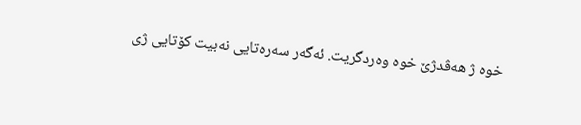خوه‌ ژ هه‌ڤدژێ خوه‌ وه‌ردگريت. ئه‌گه‌ر سه‌ره‌تايى نه‌بيت كۆتايى ژى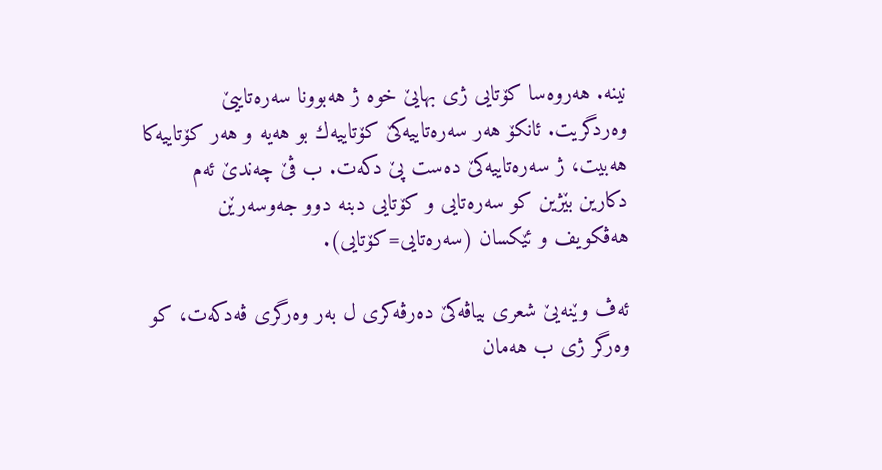نينه‌. هه‌روه‌سا كۆتايى ژى بهايێ خوه‌ ژ هه‌بوونا سه‌ره‌تاييێ وه‌ردگريت. ئانكۆ هه‌ر سه‌ره‌تاييه‌كێ كۆتاييه‌ك بو هه‌يه‌ و هه‌ر كۆتاييه‌كا هه‌بيت، ژ سه‌ره‌تاييه‌كێ ده‌ست پێ دكه‌ت. ب ڤێ چه‌ندێ ئه‌م دكارين بێژين كو سه‌ره‌تايى و كۆتايى دبنه‌ دوو جه‌وسه‌رێن هه‌ڤكويف و ئێكسان (سه‌ره‌تايى=كۆتايى).

ئه‌ڤ وێنه‌يێ شعرى بياڤه‌كێ ده‌رڤه‌كرى ل به‌ر وه‌رگرى ڤه‌دكه‌ت، كو وه‌رگر ژى ب هه‌مان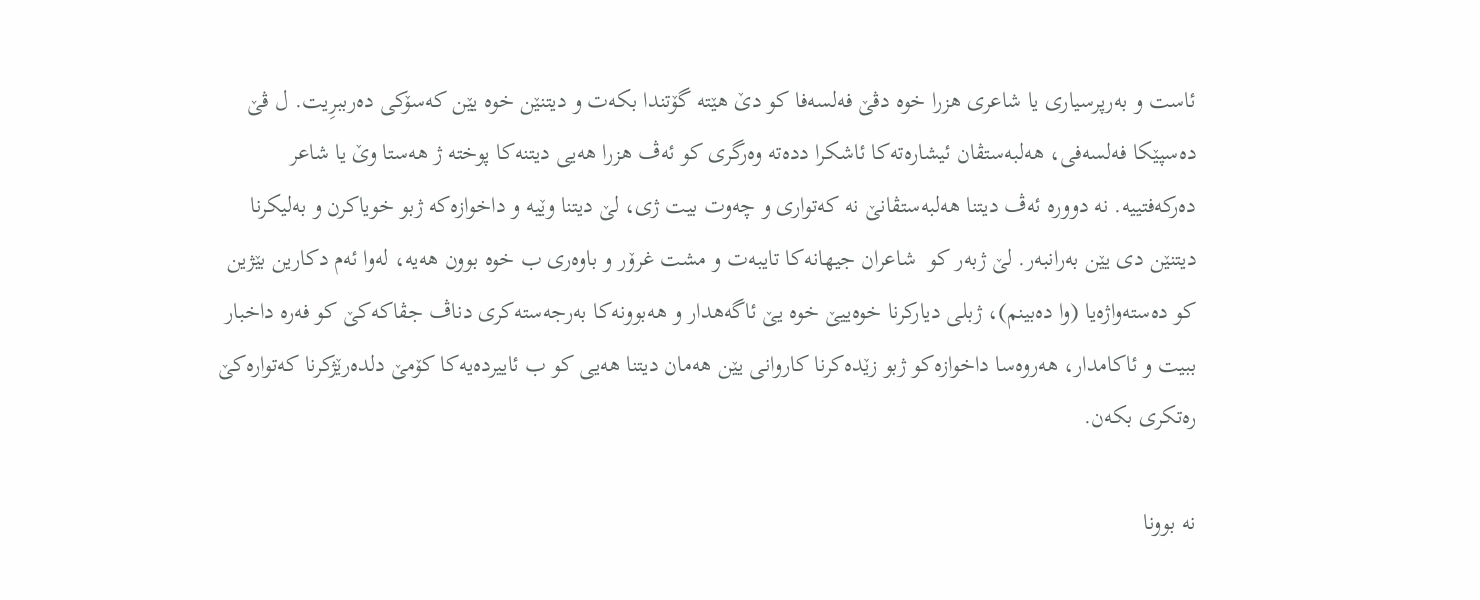ئاست و به‌رپرسيارى يا شاعرى هزرا خوه‌ دڤێ فه‌لسه‌فا كو دێ هێته‌ گۆتندا بكه‌ت و ديتنێن خوه‌ يێن كه‌سۆكى ده‌رببرِيت. ل ڤێ ده‌سپێكا فه‌لسه‌فى، هه‌لبه‌ستڤان ئيشاره‌ته‌كا ئاشكرا دده‌ته‌ وه‌رگرى كو ئه‌ڤ هزرا هه‌يى ديتنه‌كا پوخته‌ ژ هه‌ستا وێ يا شاعر ده‌ركه‌فتييه‌. نه‌ دووره‌ ئه‌ڤ ديتنا هه‌لبه‌ستڤانێ نه‌ كه‌توارى و چه‌وت بيت ژى، لێ ديتنا وێيه‌ و داخوازه‌كه‌ ژبو خوياكرن و به‌ليكرنا ديتنێن دى يێن به‌رانبه‌ر. لێ ژبه‌ر كو  شاعران جيهانه‌كا تايبه‌ت و مشت غرۆر و باوه‌رى ب خوه‌ بوون هه‌يه‌، له‌وا ئه‌م دكارين بێژين كو ده‌سته‌واژه‌يا (وا ده‌بينم)، ژبلى دياركرنا خوه‌ييێ خوه‌ يێ ئاگه‌هدار و هه‌بوونه‌كا به‌رجه‌سته‌كرى دناڤ جڤاكه‌كێ كو فه‌ره‌ داخبار ببيت و ئاكامدار، هه‌روه‌سا داخوازه‌كو ژبو زێده‌كرنا كاروانى يێن هه‌مان ديتنا هه‌يى كو ب ئاييرده‌يه‌كا كۆمێ دلده‌رێژكرنا كه‌تواره‌كێ ره‌تكرى بكه‌ن.

نه‌ بوونا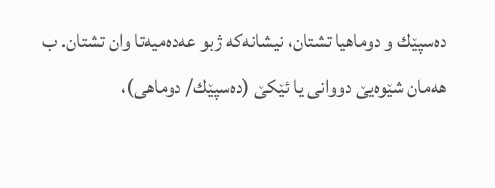ده‌سپێك و دوماهيا تشتان، نيشانه‌كه‌ ژبو عه‌ده‌ميه‌تا وان تشتان. ب هه‌مان شێوه‌يێ دووانى يا ئێكێ (ده‌سپێك/ دوماهى)،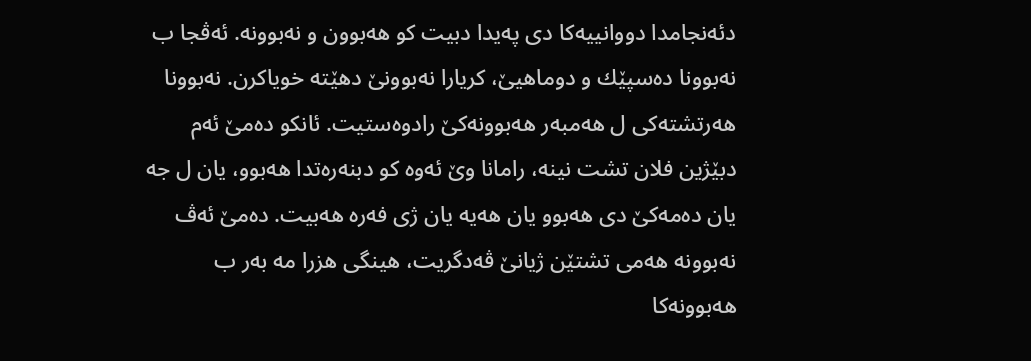دئه‌نجامدا دووانييه‌كا دى په‌يدا دبيت كو هه‌بوون و نه‌بوونه‌. ئه‌ڤجا ب نه‌بوونا ده‌سپێك و دوماهيێ، كريارا نه‌بوونێ دهێته‌ خوياكرن. نه‌بوونا هه‌رتشته‌كى ل هه‌مبه‌ر هه‌بوونه‌كێ رادوه‌ستيت. ئانكو ده‌مێ ئه‌م دبێژين فلان تشت نينه‌، رامانا وێ ئه‌وه‌ كو دبنه‌ره‌تدا هه‌بوو، يان ل جه يان ده‌مه‌كێ دى هه‌بوو يان هه‌يه‌ يان ژى فه‌ره‌ هه‌بيت. ده‌مێ ئه‌ڤ نه‌بوونه‌ هه‌مى تشتێن ژيانێ ڤه‌دگريت، هينگى هزرا مه‌ به‌ر ب هه‌بوونه‌كا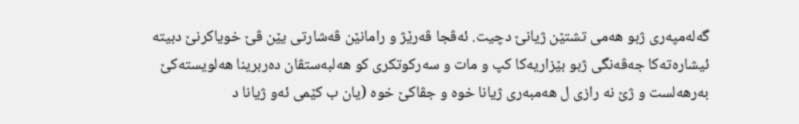گه‌له‌مپه‌رى ژبو هه‌مى تشتێن ژيانێ دچيت. ئه‌ڤجا ڤه‌رێژ و رامانێن ڤه‌شارتى يێن ڤێ خوياكرنێ دبيته‌ ئيشاره‌ته‌كا جه‌ڤه‌نگى ژبو بێزاريه‌كا كپ و مات و سه‌ركوتكرى كو هه‌لبه‌ستڤان ده‌ربرينا هه‌لويسته‌كێ به‌رهه‌لست و ژێ نه‌ رازى ل هه‌مبه‌رى ژيانا خوه‌ و جڤاكێ خوه‌ (يان ب كێمى ئه‌و ژيانا د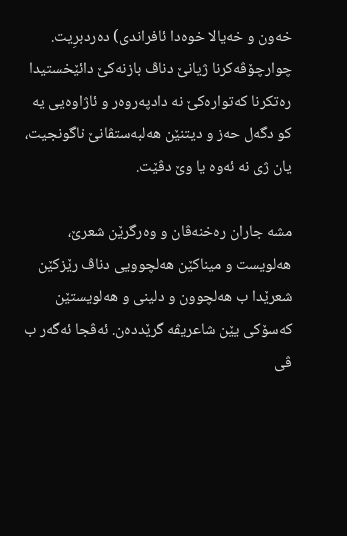خه‌ون و خه‌يالا خوه‌دا ئافراندى) ده‌ردبرِيت. چوارچۆڤه‌كرنا ژيانێ دناڤ بازنه‌كێ دائێخستيدا ره‌تكرنا كه‌تواره‌كێ نه‌ دادپه‌روه‌ر و ئاژاوه‌يى يه‌ كو دگه‌ل حه‌ز و ديتنێن هه‌لبه‌ستڤانێ ناگونجيت، يان ژى نه‌ ئه‌وه‌ يا وێ دڤێت.

مشه‌ جاران ره‌خنه‌ڤان و وه‌رگرێن شعرێ، هه‌لويست و ميناكێن هه‌لچوويى دناڤ رێزكێن شعرێدا ب هه‌لچوون و دلينى و هه‌لويستێن كه‌سۆكى يێن شاعريڤه‌ گرێدده‌ن. ئه‌ڤجا ئه‌گه‌ر ب ڤى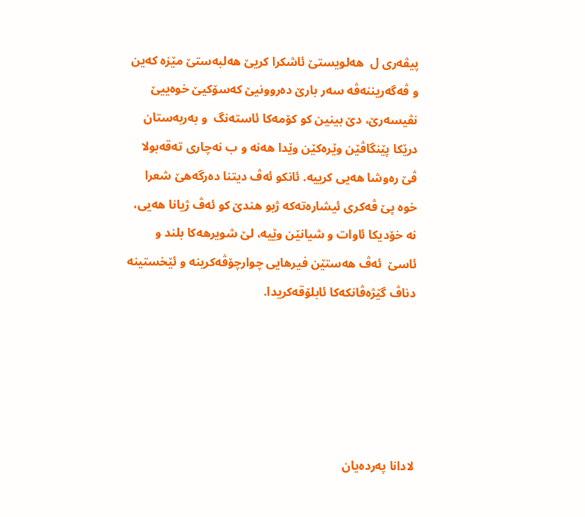پيڤه‌رى ل  هه‌لويستێ ئاشكرا كريێ هه‌لبه‌ستێ مێزه‌ كه‌ين و ڤه‌گه‌ريننه‌ڤه‌ سه‌ر بارێ ده‌روونيێ كه‌سۆكيێ خوه‌ييێ نڤيسه‌رێ، دێ بينين كو كۆمه‌كا ئاسته‌نگ  و به‌ربه‌ستان درێكا پێنگاڤێن وێره‌كێن وێدا هه‌نه‌ و ب نه‌چارى ته‌قه‌بولا ڤێ ره‌وشا هه‌يى كرييه‌. ئانكو ئه‌ڤ ديتنا ده‌رگه‌هێ شعرا خوه‌ پێ ڤه‌كرى ئيشاره‌ته‌كه‌ ژبو هندێ كو ئه‌ڤ ژيانا هه‌يى، نه‌ خۆديكا ئاوات و شيانێن وێيه‌، لێ شويرهه‌كا بلند و ئاسێ  ئه‌ڤ هه‌ستێن فيرهايى چوارچۆڤه‌كرينه‌ و ئێخستينه‌ دناڤ گێژه‌ڤانكه‌كا ئابلۆقه‌كريدا.





لادانا په‌رده‌يان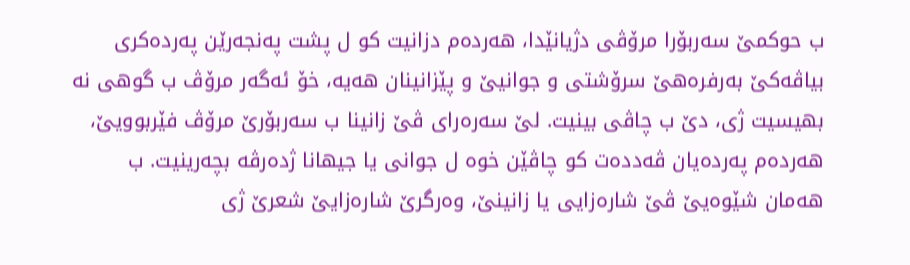ب حوكمێ سه‌ربۆرا مرۆڤى دژيانێدا، هه‌رده‌م دزانيت كو ل پشت په‌نجه‌رێن په‌رده‌كرى بياڤه‌كێ به‌رفره‌هێ سرۆشتى و جوانيێ و پێزانينان هه‌يه‌، خۆ ئه‌گه‌ر مرۆڤ ب گوهى نه‌ بهيسيت ژى، دێ ب چاڤى بينيت. لێ سه‌ره‌راى ڤێ زانينا ب سه‌ربۆرێ مرۆڤ فێربوويێ، هه‌رده‌م په‌رده‌يان ڤه‌دده‌ت كو چاڤێن خوه‌ ل جوانى يا جيهانا ژده‌رڤه‌ بچه‌رينيت. ب هه‌مان شێوه‌يێ ڤێ شاره‌زايى يا زانينێ، وه‌رگرێ شاره‌زايێ شعرێ ژى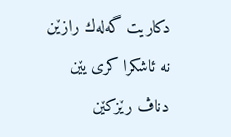دكاريت گه‌له‌ك رازێن نه‌ ئاشكرا كرى يێن دناڤ رێزكێن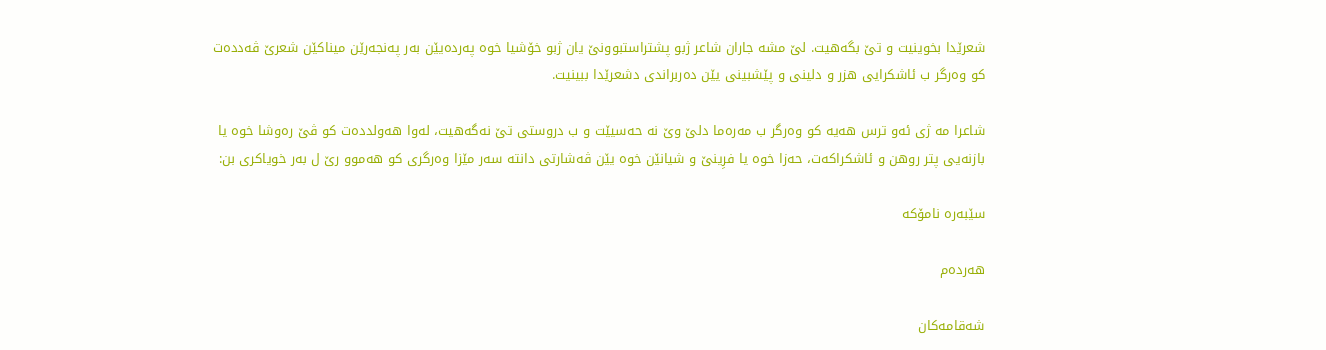شعرێدا بخوينيت و تێ بگه‌هيت. لێ مشه‌ جاران شاعر ژبو پشتراستبوونێ يان ژبو خۆشيا خوه‌ په‌رده‌يێن به‌ر په‌نجه‌رێن ميناكێن شعرێ ڤه‌دده‌ت كو وه‌رگر ب ئاشكرايى هزر و دلينى و پێشبينى يێن ده‌ربراندى دشعرێدا ببينيت.

شاعرا مه‌ ژى ئه‌و ترس هه‌يه‌ كو وه‌رگر ب مه‌ره‌ما دلێ وێ نه‌ حه‌سيێت و ب دروستى تێ نه‌گه‌هيت، له‌وا هه‌ولدده‌ت كو ڤێ ره‌وشا خوه‌ يا بازنه‌يى پتر روهن و ئاشكراكه‌ت، حه‌زا خوه‌ يا فرِينێ و شيانێن خوه‌ يێن ڤه‌شارتى دانته‌ سه‌ر مێزا وه‌رگرى كو هه‌موو رێ ل به‌ر خوياكرى بن:

سێبه‌ره‌ نامۆكه‌

هه‌رده‌م

شه‌قامه‌كان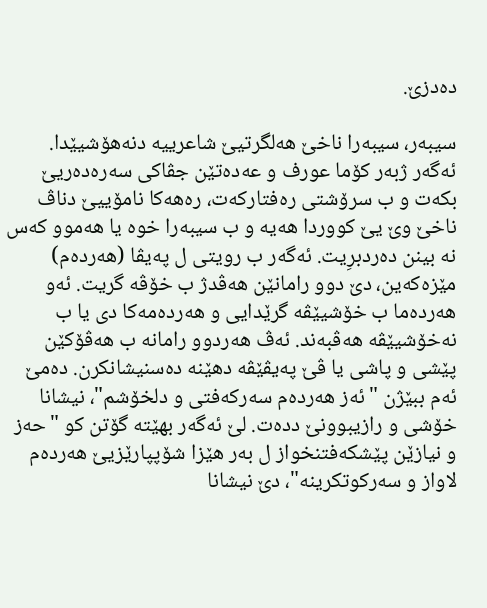ده‌دزێ.

سيبه‌ر، سيبه‌را ناخێ هه‌لگرتيێ شاعرييه‌ دنه‌هۆشيێدا. ئه‌گه‌ر ژبه‌ر كۆما عورف و عه‌ده‌تێن جڤاكى سه‌ره‌ده‌ريێ بكه‌ت و ب سرۆشتى ره‌فتاركه‌ت، ره‌هه‌كا نامۆييێ دناڤ ناخێ وێ يێ كووردا هه‌يه‌ و ب سيبه‌را خوه‌ يا هه‌موو كه‌س نه‌ بينن ده‌ردبرِيت. ئه‌گه‌ر ب رويتى ل په‌يڤا (هه‌رده‌م) مێزه‌كه‌ين، دێ دوو رامانێن هه‌ڤدژ ب خۆڤه‌ گريت. ئه‌و هه‌رده‌ما ب خۆشيێڤه‌ گرێدايى و هه‌رده‌مه‌كا دى يا ب نه‌خۆشيێڤه‌ هه‌ڤبه‌ند. ئه‌ڤ هه‌ردوو رامانه‌ ب هه‌ڤۆكێن پێشى و پاشى يا ڤێ په‌يڤێڤه‌ دهێنه‌ ده‌سنيشانكرن. ده‌مێ ئه‌م ببێژن "ئه‌ز هه‌رده‌م سه‌ركه‌فتى و دلخۆشم"، نيشانا خۆشى و رازيبوونێ دده‌ت. لێ ئه‌گه‌ر بهێته‌ گۆتن كو "حه‌ز و نيازێن پێشكه‌فتنخواز ل به‌ر هێزا شۆپپارێزيێ هه‌رده‌م لاواز و سه‌ركوتكرينه‌"، دێ نيشانا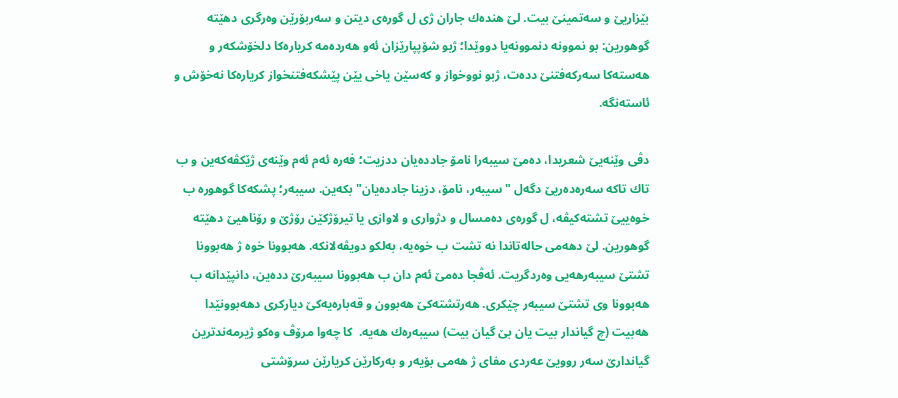بێزاريێ و سه‌تمينێ بيت. لێ هنده‌ك جاران ژى ل گوره‌ى ديتن و سه‌ربۆرێن وه‌رگرى دهێته‌ گوهورين: بو نموونه‌ دنموونه‌يا دووێدا؛ ژبو شۆپپارێزان ئه‌و هه‌رده‌مه‌ كرياره‌كا دلخۆشكه‌ر و هه‌سته‌كا سه‌ركه‌فتنێ دده‌ت، ژبو نووخواز و كه‌سێن ياخى يێن پێشكه‌فتنخواز كرياره‌كا نه‌خۆش و ئاسته‌نگه‌.

دڤى وێنه‌يێ شعريدا، ده‌مێ سيبه‌را نامۆ جادده‌يان ددزيت؛ فه‌ره‌ ئه‌م ئه‌م وێنه‌ى ژێكڤه‌كه‌ين و ب تاك تاكه‌ سه‌ره‌ده‌ريێ دگه‌ل "سيبه‌ر، نامۆ، دزينا جادده‌يان" بكه‌ين. سيبه‌ر؛ پشكه‌كا گوهوره‌ ب خوه‌ييێ تشته‌كيڤه‌، ل گوره‌ى ده‌مسال و دژوارى و لاوازى يا تيرۆژكێن رۆژێ و رۆناهيێ دهێته‌ گوهورين. لێ دهه‌مى حاله‌تاندا نه‌ تشت ب خوه‌يه‌، به‌لكو دويڤه‌لانكه‌. هه‌بوونا خوه‌ ژ هه‌بوونا تشتێ سيبه‌رهه‌يى وه‌ردگريت. ئه‌ڤجا ده‌مێ ئه‌م دان ب هه‌بوونا سيبه‌رێ دده‌ين، دانپێدانه‌ ب هه‌بوونا وى تشتێ سيبه‌ر چێكرى. هه‌رتشته‌كێ هه‌بوون و قه‌باره‌يه‌كێ دياركرى دهه‌بوونێدا هه‌بيت (چ گياندار بيت يان بێ گيان بيت) سيبه‌ره‌ك هه‌يه‌.  كا چه‌وا مرۆڤ وه‌كو ژيرمه‌ندترين گياندارێ سه‌ر روويێ عه‌ردى مفاى ژ هه‌مى بۆيه‌ر و به‌ركارێن كريارێن سرۆشتى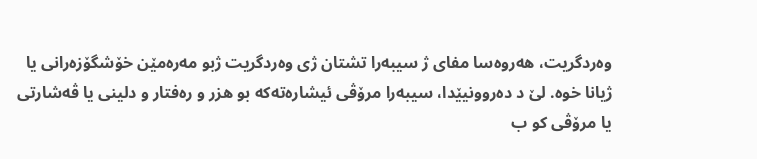وه‌ردگريت، هه‌روه‌سا مفاى ژ سيبه‌را تشتان ژى وه‌ردگريت ژبو مه‌ره‌مێن خۆشگۆزه‌رانى يا ژيانا خوه‌. لێ د ده‌روونيێدا، سيبه‌را مرۆڤى ئيشاره‌ته‌كه‌ بو هزر و ره‌فتار و دلينى يا ڤه‌شارتى يا مرۆڤى كو ب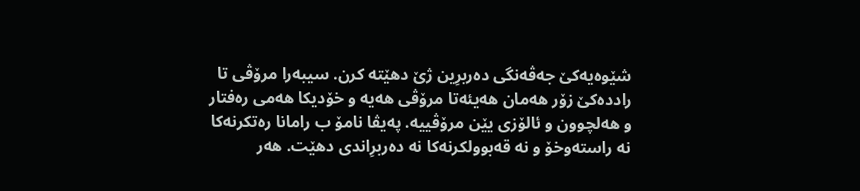شێوه‌يه‌كێ جه‌ڤه‌نگى ده‌ربرِين ژێ دهێته‌ كرن. سيبه‌را مرۆڤى تا رادده‌كێ زۆر هه‌مان هه‌يئه‌تا مرۆڤى هه‌يه‌ و خۆديكا هه‌مى ره‌فتار و هه‌لچوون و ئالۆزى يێن مرۆڤييه‌. په‌يڤا نامۆ ب رامانا ره‌تكرنه‌كا نه‌ راسته‌وخۆ و نه‌ قه‌بوولكرنه‌كا نه‌ ده‌ربرِاندى دهێت. هه‌ر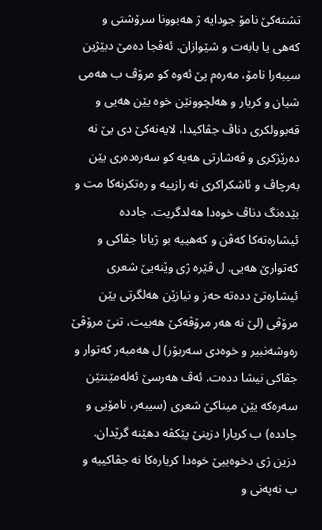تشته‌كێ نامۆ جودايه‌ ژ هه‌بوونا سرۆشتى و كه‌هى يا بابه‌ت و شێوازان. ئه‌ڤجا ده‌مێ دبێژين سيبه‌را نامۆ، مه‌ره‌م پێ ئه‌وه‌ كو مرۆڤ ب هه‌مى شيان و كريار و هه‌لچوونێن خوه‌ يێن هه‌يى و قه‌بوولكرى دناڤ جڤاكيدا، لايه‌نه‌كێ دى يێ نه‌ ده‌رێژكرى و ڤه‌شارتى هه‌يه‌ كو سه‌ره‌ده‌رى يێن به‌رچاڤ و ئاشكراكرى نه‌ رازييه‌ و ره‌تكرنه‌كا مت و بێده‌نگ دناڤ خوه‌دا هه‌لدگريت. جادده‌ ئيشاره‌ته‌كا كه‌ڤن و كه‌هييه‌ بو ژيانا جڤاكى و كه‌توارێ هه‌يى. ل ڤێره‌ ژى وێنه‌يێ شعرى ئيشاره‌تێ دده‌ته‌ حه‌ز و نيازێن هه‌لگرتى يێن مرۆڤى (لێ نه‌ هه‌ر مرۆڤه‌كێ هه‌بيت، تنێ مرۆڤێ ره‌وشه‌نبير و خوه‌دى سه‌ربۆر) ل هه‌مبه‌ر كه‌توار و جڤاكى نيشا دده‌ت. ئه‌ڤ هه‌رسێ ئه‌له‌مێنتێن سه‌ره‌كه‌ يێن ميناكێ شعرى (سيبه‌ر، نامۆيى و جادده‌) ب كريارا دزينێ پێكڤه‌ دهێنه‌ گرێدان. دزين ژى دخوه‌ييێ خوه‌دا كرياره‌كا نه‌ جڤاكييه‌ و ب نه‌په‌نى و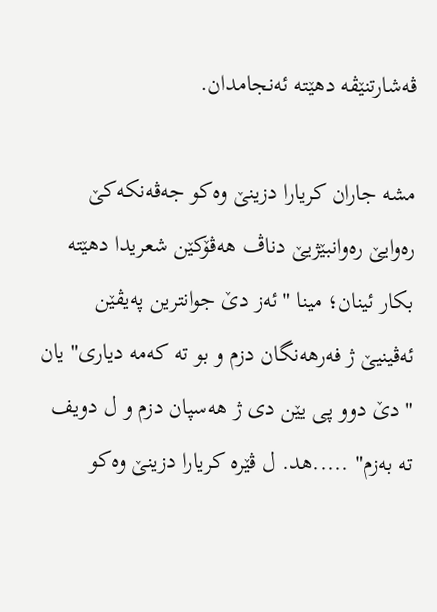ڤه‌شارتنێڤه‌ دهێته‌ ئه‌نجامدان.

مشه‌ جاران كريارا دزينێ وه‌كو جه‌ڤه‌نكه‌كێ ره‌وايێ ره‌وانبێژيێ دناڤ هه‌ڤۆكێن شعريدا دهێته‌ بكار ئينان؛ مينا "ئه‌ز دێ جوانترين په‌يڤێن ئه‌ڤينيێ ژ فه‌رهه‌نگان دزم و بو ته‌ كه‌مه‌ ديارى" يان "دێ دوو پى يێن دى ژ هه‌سپان دزم و ل دويف ته‌ به‌زم" .....هد. ل ڤێره‌ كريارا دزينێ وه‌كو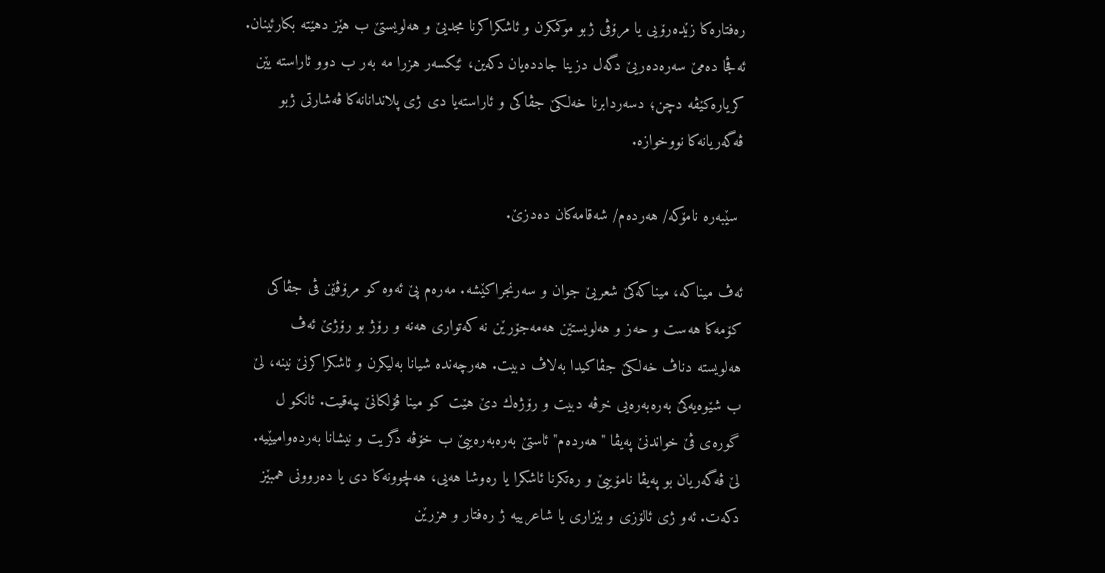ره‌فتاره‌كا زێده‌رۆيى يا مرۆڤى ژبو موكمكرن و ئاشكراكرنا مجديێ و هه‌لويستێ ب هێز دهێته‌ بكارئينان. ئه‌ڤجا ده‌مێ سه‌ره‌ده‌ريێ دگه‌ل دزينا جادده‌يان دكه‌ين، ئێكسه‌ر هزرا مه‌ به‌ر ب دوو ئاراسته‌ يێن كرياره‌كێڤه‌ دچن؛ دسه‌ردابرنا خه‌لكێ جڤاكى و ئاراسته‌يا دى ژى پلاندانانه‌كا ڤه‌شارتى ژبو ڤه‌گه‌ريانه‌كا نووخوازه‌.

 سێبه‌ره‌ نامۆكه‌/ هه‌رده‌م/ شه‌قامه‌كان ده‌دزێ.

ئه‌ڤ ميناكه‌، ميناكه‌كێ شعريێ جوان و سه‌رنجراكێشه‌. مه‌ره‌م پێ ئه‌وه‌ كو مرۆڤێن ڤى جڤاكى كۆمه‌كا هه‌ست و حه‌ز و هه‌لويستێن هه‌مه‌جۆرێن نه‌ كه‌توارى هه‌نه‌ و رۆژ بو رۆژێ ئه‌ڤ هه‌لويسته‌ دناڤ خه‌لكێ جڤاكيدا به‌لاڤ دبيت. هه‌رچه‌نده‌ شيانا به‌ليكرن و ئاشكراكرنێ نينه‌، لێ ب شێوه‌يه‌كێ به‌ره‌به‌ره‌يى خرڤه‌ دبيت و رۆژه‌ك دێ هێت كو مينا ڤۆلكانێ بپه‌قيت. ئانكو ل گوره‌ى ڤێ خواندنێ په‌يڤا "هه‌رده‌م" ئاستێ به‌ره‌به‌ره‌ييێ ب خۆڤه‌ دگريت و نيشانا به‌رده‌واميێيه‌. لێ ڤه‌گه‌ريان بو په‌يڤا نامۆييێ و ره‌تكرنا ئاشكرا يا ره‌وشا هه‌يى، هه‌لچوونه‌كا دى يا ده‌روونى همبێز دكه‌ت. ئه‌و ژى ئالۆزى و بێزارى يا شاعرييه‌ ژ ره‌فتار و هزرێن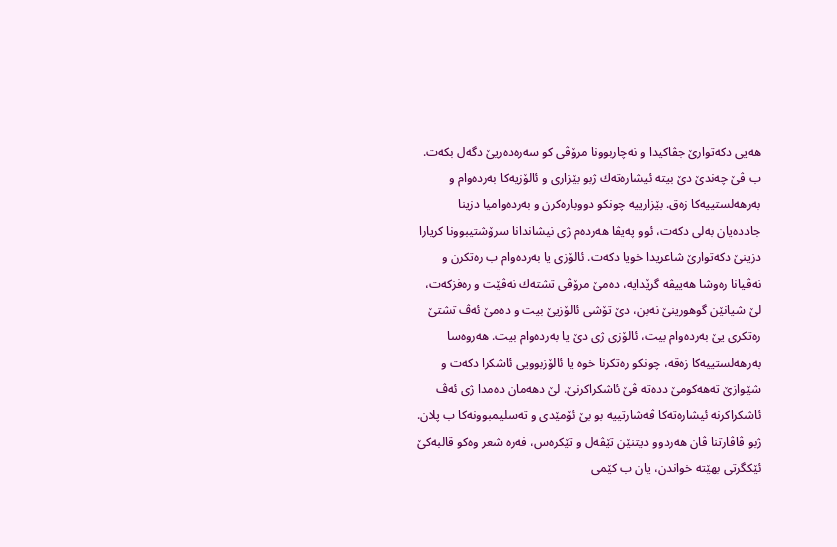هه‌يى دكه‌توارێ جڤاكيدا و نه‌چاربوونا مرۆڤى كو سه‌ره‌ده‌ريێ دگه‌ل بكه‌ت. ب ڤێ چه‌ندێ دێ بيته‌ ئيشاره‌ته‌ك ژبو بێزارى و ئالۆزيه‌كا به‌رده‌وام و به‌رهه‌لستييه‌كا زه‌ق. بێزارييه‌ چونكو دووباره‌كرن و به‌رده‌واميا دزينا جادده‌يان به‌لى دكه‌ت، ئوو په‌يڤا هه‌رده‌م ژى نيشاندانا سرۆشتيبوونا كريارا دزينێ دكه‌توارێ شاعريدا خويا دكه‌ت. ئالۆزى يا به‌رده‌وام ب ره‌تكرن و نه‌ڤيانا ره‌وشا هه‌ييڤه‌ گرێدايه‌، ده‌مێ مرۆڤى تشته‌ك نه‌ڤێت و ره‌فزكه‌ت، لێ شيانێن گوهورينێ نه‌بن، دێ تۆشى ئالۆزيێ بيت و ده‌مێ ئه‌ڤ تشتێ ره‌تكرى يێ به‌رده‌وام بيت، ئالۆزى ژى دێ يا به‌رده‌وام بيت. هه‌روه‌سا به‌رهه‌لستييه‌كا زه‌قه‌، چونكو ره‌تكرنا خوه‌ يا ئالۆزبوويى ئاشكرا دكه‌ت و شێوازێ ته‌هه‌كومێ دده‌ته‌ ڤێ ئاشكراكرنێ. لێ دهه‌مان ده‌مدا ژى ئه‌ڤ ئاشكراكرنه‌ ئيشاره‌ته‌كا ڤه‌شارتييه‌ بو بێ ئۆمێدى و ته‌سليمبوونه‌كا ب پلان. ژبو ڤاڤارتنا ڤان هه‌ردوو ديتنێن تێڤه‌ل و تێكره‌س، فه‌ره‌ شعر وه‌كو قالبه‌كێ ئێكگرتى بهێته‌ خواندن، يان ب كێمى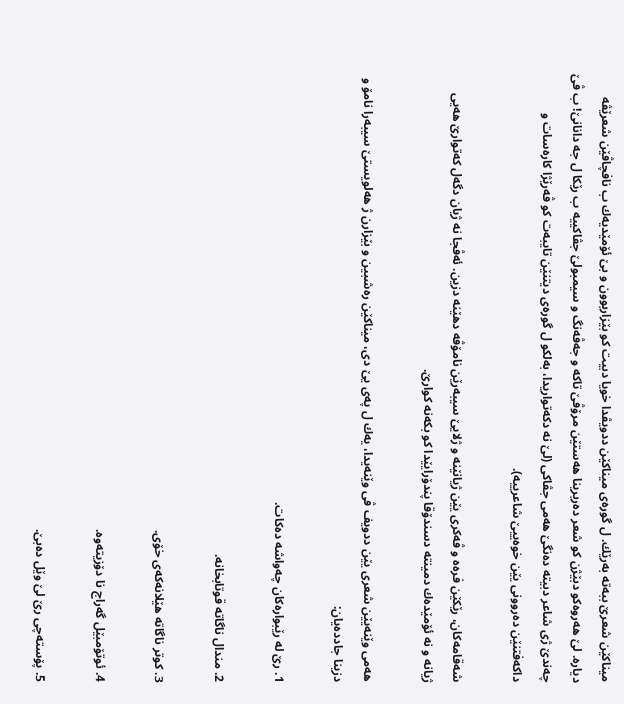ميناكێن شعرێ ببه‌ته‌ به‌رێك. ل گوره‌ى ميناكێن ددويڤدا خويا دبيت كو بێزاربوون و بێ ئۆمێديه‌ك ب نافچاڤێن شعرێڤه‌ دياره‌. لێ هه‌روه‌كو دبێژن كو شعر ده‌ربرينا هه‌ستێن مرۆڤێ تاكه‌ و جه‌ڤه‌نگ و سيمبولێ جڤاكييه‌ ب رێكا ل جه دانانێ! ب ڤێ چه‌ندێ ژى شاعر دبيته‌ ده‌نگێ هه‌مى جڤاكى (لێ نه‌ دكه‌تواريدا، به‌لكو ل گوره‌ى ديتنێن تايبه‌ت كو ڤه‌رێژا كاره‌سات و داكه‌فتنێن ده‌روونى يێن خوه‌ييێ شاعرييه‌).

شه‌قامه‌كان، رێكێن فره‌ه و ڤه‌كرى يێن ژيانێنه‌ و ژلايێ سيبه‌رێن نامۆڤه‌ دهێنه‌ دزين. ئه‌ڤجا نه‌ ژيان دگه‌ل كه‌توارێ هه‌يى ژيانه‌ و نه‌ ئۆمێده‌ك دمينته‌ دسندۆقا پندۆرايێدا كو بكه‌نه‌ كوارێ.

هه‌مى وێنه‌يێن شعرى يێن ددويف ڤى وێنه‌يدا، يه‌ك ل په‌ى يێ دى، ميناكێن ره‌شبين و بێزارن ژ هه‌لويستێ سيبه‌را نامۆ و دزينا جادده‌يان:

1. رێ له‌ رێبواره‌كان چه‌واشه‌ ده‌كات.

2. مندال ناگاته‌ قوتابخانه‌.

3. كوتر ناگاته‌ هێلانه‌كه‌ى خۆى.

4. ئوتۆمبێل گه‌راج نا دۆزيته‌وه‌.

5. پۆسته‌چى رێ لێ وێل ده‌بێ.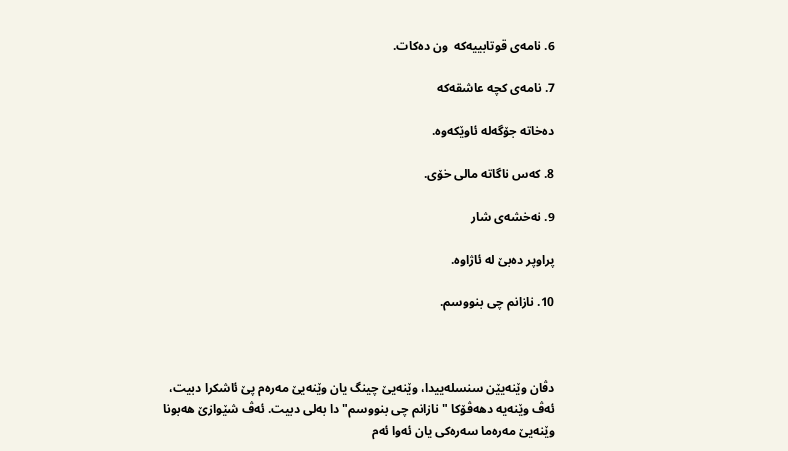6. نامه‌ى قوتابييه‌كه‌  ون ده‌كات.

7. نامه‌ى كچه‌ عاشقه‌كه‌

ده‌خاته‌ جۆگه‌له‌ ئاوێكه‌وه‌.

8. كه‌س ناگاته‌ مالى خۆى.

9. نه‌خشه‌ى شار

پراوپر ده‌بێ له‌ ئاژاوه‌.

10. نازانم چى بنووسم.



دڤان وێنه‌يێن سنسله‌ييدا، وێنه‌يێ چينگ يان وێنه‌يێ مه‌ره‌م پێ ئاشكرا دبيت، ئه‌ڤ وێنه‌يه‌ دهه‌ڤۆكا "نازانم چى بنووسم" دا به‌لى دبيت. ئه‌ڤ شێوازێ هه‌بونا وێنه‌يێ مه‌ره‌ما سه‌ره‌كى يان ئه‌وا ئه‌م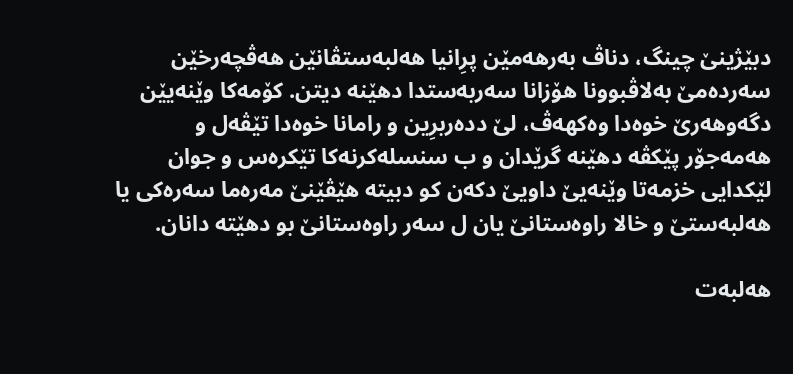دبێژينێ چينگ، دناڤ به‌رهه‌مێن پرِانيا هه‌لبه‌ستڤانێن هه‌ڤچه‌رخێن سه‌رده‌مێ به‌لاڤبوونا هۆزانا سه‌ربه‌ستدا دهێنه‌ ديتن. كۆمه‌كا وێنه‌يێن دگه‌وهه‌رێ خوه‌دا وه‌كهه‌ڤ، لێ دده‌ربرِين و رامانا خوه‌دا تێڤه‌ل و هه‌مه‌جۆر پێكڤه‌ دهێنه‌ گرێدان و ب سنسله‌كرنه‌كا تێكره‌س و جوان لێكدايى خزمه‌تا وێنه‌يێ داويێ دكه‌ن كو دبيته‌ هێڤێنێ مه‌ره‌ما سه‌ره‌كى يا هه‌لبه‌ستێ و خالا راوه‌ستانێ يان ل سه‌ر راوه‌ستانێ بو دهێته‌ دانان.

هه‌لبه‌ت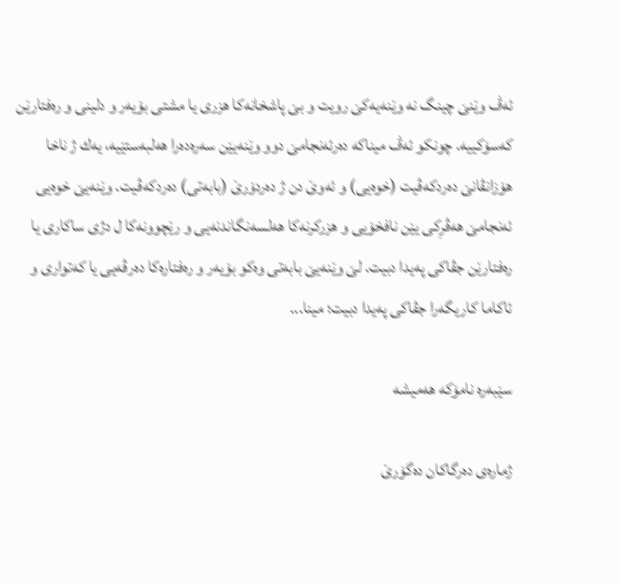ئه‌ڤ وێنێ چينگ نه‌ وێنه‌يه‌كێ رويت و بێ پاشخانه‌كا هزرى يا مشتى بۆيه‌ر و دلينى و ره‌فتارێن كه‌سۆكييه‌. چونكو ئه‌ڤ ميناكه‌ ده‌رئه‌نجامێ دوو وێنه‌يێن سه‌ره‌ده‌را هه‌لبه‌ستێيه‌، يه‌ك ژ ناخا هۆزانڤانێ ده‌ردكه‌ڤيت (خوه‌يى) و ئه‌وێ دن ژ ده‌ردۆرێ (بابه‌تى) ده‌ردكه‌ڤيت. وێنه‌يێ خوه‌يى ئه‌نجامێ هه‌ڤرِكى يێن نافخۆيى و هزركرنه‌كا هه‌لسه‌نگاندنه‌يى و رێچوونه‌كا ل دژى ساكارى يا ره‌فتارێن جڤاكى په‌يدا دبيت. لێ وێنه‌يێ بابه‌تى وه‌كو بۆيه‌ر و ره‌فتاره‌كا ده‌رڤه‌يى يا كه‌توارى و ئاكاما كاريگه‌را جڤاكى په‌يدا دبيت؛ مينا...

سێبه‌ره‌ نامۆكه‌ هه‌ميشه‌

ژماره‌ى ده‌رگاكان ده‌گۆرێ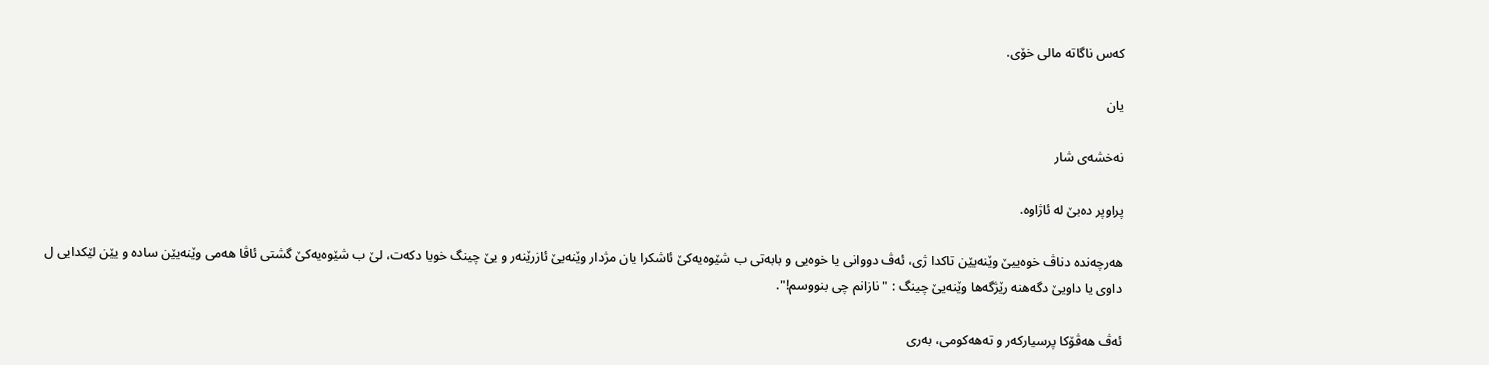كه‌س ناگاته‌ مالى خۆى.

يان

نه‌خشه‌ى شار

پراوپر ده‌بێ له‌ ئاژاوه‌.

هه‌رچه‌نده‌ دناڤ خوه‌ييێ وێنه‌يێن تاكدا ژى، ئه‌ڤ دووانى يا خوه‌يى و بابه‌تى ب شێوه‌يه‌كێ ئاشكرا يان مژدار وێنه‌يێ ئازرێنه‌ر و يێ چينگ خويا دكه‌ت، لێ ب شێوه‌يه‌كێ گشتى ئاڤا هه‌مى وێنه‌يێن ساده‌ و يێن لێكدايى ل داوى يا داويێ دگه‌هنه‌ رێژگه‌ها وێنه‌يێ چينگ : "نازانم چى بنووسم!".

ئه‌ڤ هه‌ڤۆكا پرسياركه‌ر و ته‌هه‌كومى، به‌رى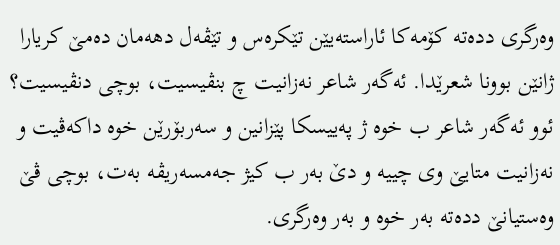وه‌رگرى دده‌ته‌ كۆمه‌كا ئاراسته‌يێن تێكره‌س و تێڤه‌ل دهه‌مان ده‌مێ كريارا ژانێن بوونا شعرێدا. ئه‌گه‌ر شاعر نه‌زانيت چ بنڤيسيت، بوچى دنڤيسيت؟ ئوو ئه‌گه‌ر شاعر ب خوه‌ ژ په‌ييسكا پێزانين و سه‌ربۆرێن خوه‌ داكه‌ڤيت و نه‌زانيت متايێ وى چييه‌ و دێ به‌ر ب كيژ جه‌مسه‌ريڤه‌ به‌ت، بوچى ڤێ وه‌ستيانێ دده‌ته‌ به‌ر خوه‌ و به‌ر وه‌رگرى.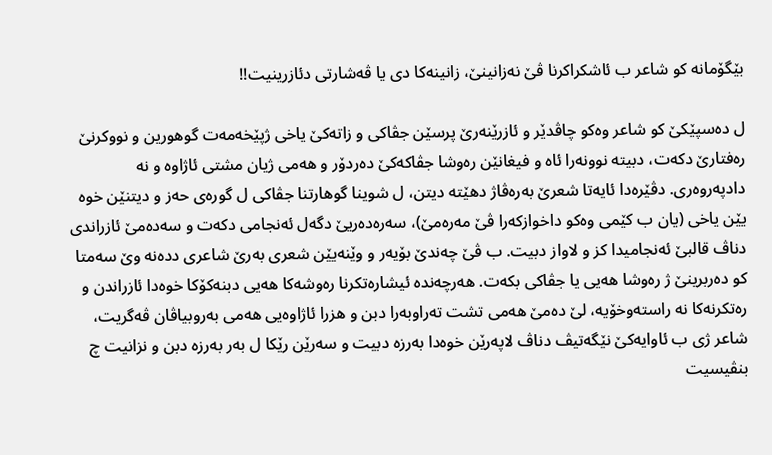بێگۆمانه‌ كو شاعر ب ئاشكراكرنا ڤێ نه‌زانينێ، زانينه‌كا دى يا ڤه‌شارتى دئازرينيت!!

ل ده‌سپێكێ كو شاعر وه‌كو چاڤدێر و ئازرێنه‌رێ پرسێن جڤاكى و زاته‌كێ ياخى ژپێخه‌مه‌ت گوهورين و نووكرنێ ره‌فتارێ دكه‌ت، دبيته‌ نوونه‌را ئاه و فيغانێن ره‌وشا جڤاكه‌كێ ده‌ردۆر و هه‌مى ژيان مشتى ئاژاوه‌ و نه‌ دادپه‌روه‌رى. دڤێره‌دا ئايه‌تا شعرێ به‌ره‌ڤاژ دهێته‌ ديتن، ل شوينا گوهارتنا جڤاكى ل گوره‌ى حه‌ز و ديتنێن خوه‌ يێن ياخى (يان ب كێمى وه‌كو داخوازكه‌را ڤێ مه‌ره‌مێ)، سه‌ره‌ده‌ريێ دگه‌ل ئه‌نجامى دكه‌ت و سه‌ده‌مێ ئازراندى دناڤ قالبێ ئه‌نجاميدا كز و لاواز دبيت. ب ڤێ چه‌ندێ بۆيه‌ر و وێنه‌يێن شعرى به‌رێ شاعرى دده‌نه‌ وێ سه‌متا كو ده‌ربرينێ ژ ره‌وشا هه‌يى يا جڤاكى بكه‌ت. هه‌رچه‌نده‌ ئيشاره‌تكرنا ره‌وشه‌كا هه‌يى دبنه‌كۆكا خوه‌دا ئازراندن و ره‌تكرنه‌كا نه‌ راسته‌وخۆيه‌، لێ ده‌مێ هه‌مى تشت ته‌راوبه‌را دبن و هزرا ئاژاوه‌يى هه‌مى به‌روبياڤان ڤه‌گريت، شاعر ژى ب ئاوايه‌كێ نێگه‌تيڤ دناڤ لاپه‌رێن خوه‌دا به‌رزه‌ دبيت و سه‌رێن رێكا ل به‌ر به‌رزه‌ دبن و نزانيت چ بنڤيسيت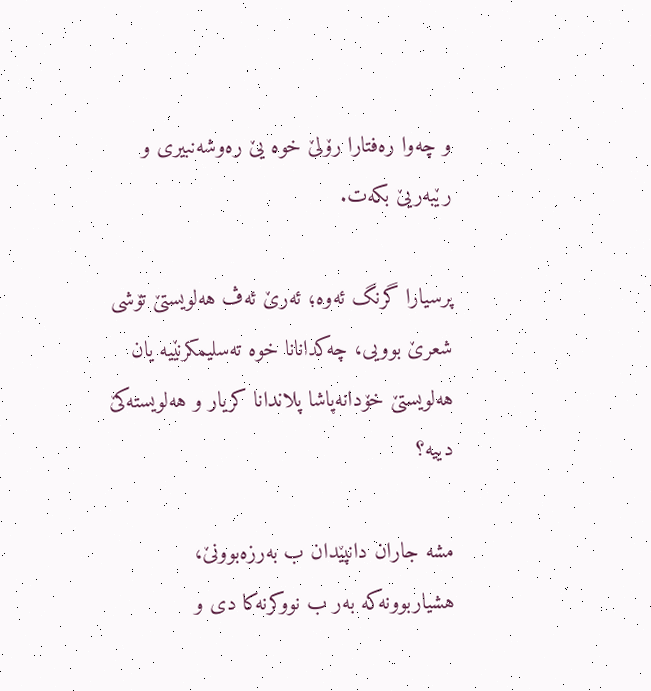و چه‌وا ره‌فتارا رۆلێ خوه‌ يێ ره‌وشه‌نبيرى و رێبه‌ريێ بكه‌ت.

پرسيارا گرنگ ئه‌وه‌؛ ئه‌رێ ئه‌ڤ هه‌لويستێ تۆشى شعرێ بوويى، چه‌كدانانا خوه‌ ته‌سليمكرنێيه‌ يان هه‌لويستێ خۆدانه‌پاشا پلاندانا كريار و هه‌لويسته‌كێ دييه‌؟

مشه‌ جاران دانپێدان ب به‌رزه‌بوونێ، هشياربوونه‌كه‌ به‌ر ب نووكرنه‌كا دى و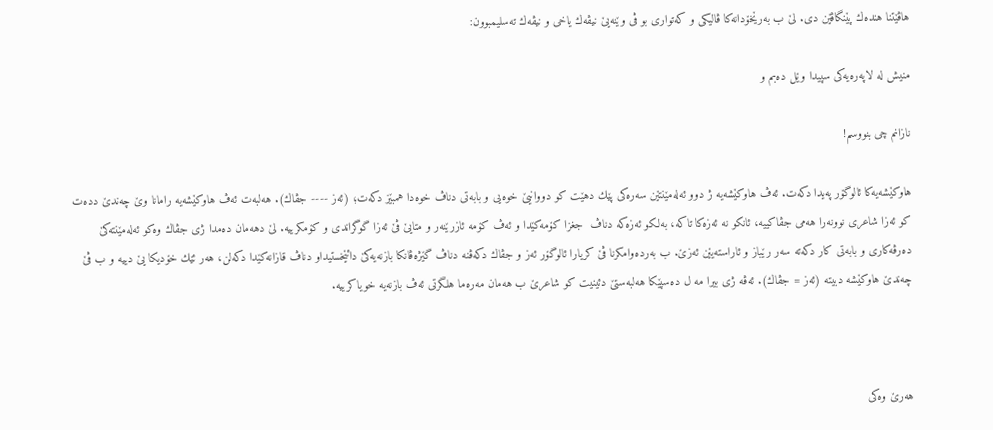هاڤێتنا هنده‌ك پێنگاڤێن دى. لێ ب به‌رێخۆدانه‌كا ڤاليكى و كه‌توارى بو ڤى وێنه‌يێ نيڤه‌ك ياخى و نيڤه‌ك ته‌سليمبوون:

منيش له‌ لاپه‌ره‌يه‌كى سپيدا وێل ده‌بم و

نازانم چى بنووسم!

هاوكێشه‌يه‌كا ئالوگۆر په‌يدا دكه‌ت. ئه‌ڤ هاوكێشه‌يه‌ ژ دوو ئه‌له‌مێنتێن سه‌ره‌كى پێك دهێت كو دووانيێ خوه‌يى و بابه‌تى دناڤ خوه‌دا همبێز دكه‌ت؛ (ئه‌ز ---- جڤاك). هه‌لبه‌ت ئه‌ڤ هاوكێشه‌يه‌ رامانا وێ چه‌ندێ دده‌ت كو ئه‌زا شاعرى نوونه‌را هه‌مى جڤاكييه‌، ئانكو نه‌ ئه‌زه‌كا تاكه‌، به‌لكو ئه‌زه‌كه‌ دناڤ  جغزا كۆمه‌كێدا و ئه‌ڤ كۆمه‌ ئازرێنه‌ر و متايێ ڤێ ئه‌زا گوگراندى و كۆمكرييه‌. لێ دهه‌مان ده‌مدا ژى جڤاك وه‌كو ئه‌له‌مێنته‌كێ ده‌رڤه‌كارى و بابه‌تى كار دكه‌ته‌ سه‌ر رێباز و ئاراسته‌يێن ئه‌زێ. ب به‌رده‌وامكرنا ڤێ كريارا ئالوگۆر ئه‌ز و جڤاك دكه‌ڤنه‌ دناڤ گێژه‌ڤانكا بازنه‌يه‌كێ دائێخستيداو دناڤ قازانه‌كێدا دكه‌لن، هه‌ر ئێك خۆديكا يێ دييه‌ و ب ڤێ چه‌ندێ هاوكێشه‌ دبيته‌ (ئه‌ز = جڤاك). ئه‌ڤه‌ ژى بيرا مه‌ ل ده‌سپێكا هه‌لبه‌ستێ دئينيت كو شاعرێ ب هه‌مان مه‌ره‌ما هلگرتى ئه‌ڤ بازنه‌يه‌ خوياكرييه‌.



هه‌رێ وه‌كى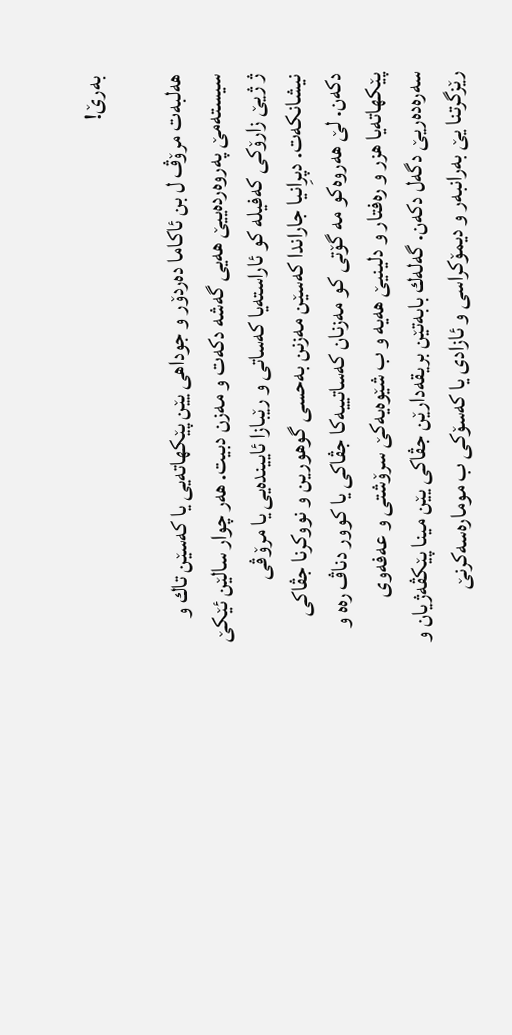به‌رێ!

هه‌لبه‌ت مرۆڤ ل بن ئاكاما ده‌ردۆر و جوداهى يێن پێكهاته‌يى يا كه‌سێن تاك و سيسته‌مێ په‌روه‌رده‌ييێ هه‌يى گه‌شه‌ دكه‌ت و مه‌زن دبيت. هه‌ر چوار سالێن ئێكێ ژ ژيێ زارۆكى كه‌فيله‌ كو ئاراسته‌يا كه‌ساتى و رێبازا ئايينده‌يى يا مرۆڤى نيشانكه‌ت. دپرِانيا جاراندا كه‌سێن مه‌زنن به‌حسى گوهورين و نووكرنا جڤاكى دكه‌ن. لێ هه‌روه‌كو مه‌ گۆتى كو مه‌زنان كه‌ساتييه‌كا جڤاكى يا كوور دناڤ ره‌ه و پێكهاته‌يا هزر و ره‌فتار و دلينيێ هه‌يه‌ و ب شێوه‌يه‌كێ سرۆشتى و عه‌فه‌وى سه‌ره‌ده‌ريێ دگه‌ل دكه‌ن. گه‌له‌ك بابه‌تێن بريقه‌دارێن جڤاكى يێن مينا پێكڤه‌ژيان و رێزگرتنا يێ به‌رانبه‌ر و ديمۆكراسى و ئازادى يا كه‌سۆكى ب موماره‌سه‌كرنێ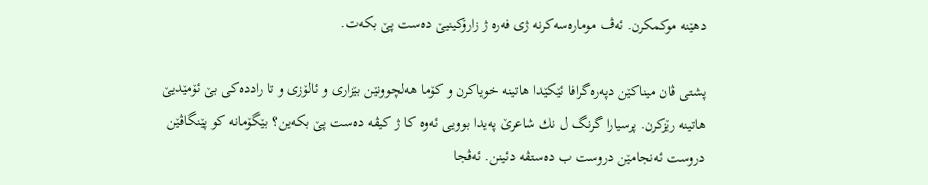دهێنه‌ موكمكرن. ئه‌ڤ موماره‌سه‌كرنه‌ ژى فه‌ره‌ ژ زارۆكينيێ ده‌ست پێ بكه‌ت.

پشتى ڤان ميناكێن دپه‌ره‌گرافا ئێكێدا هاتينه‌ خوياكرن و كۆما هه‌لچوونێن بێزارى و ئالۆزى و تا رادده‌كى بێ ئۆمێديێ هاتينه‌ رێزكرن. پرسيارا گرنگ ل نك شاعرێ په‌يدا بوويى ئه‌وه‌ كا ژ كيڤه‌ ده‌ست پێ بكه‌ين؟ بێگۆمانه‌ كو پێنگاڤێن دروست ئه‌نجامێن دروست ب ده‌ستڤه‌ دئينن. ئه‌ڤجا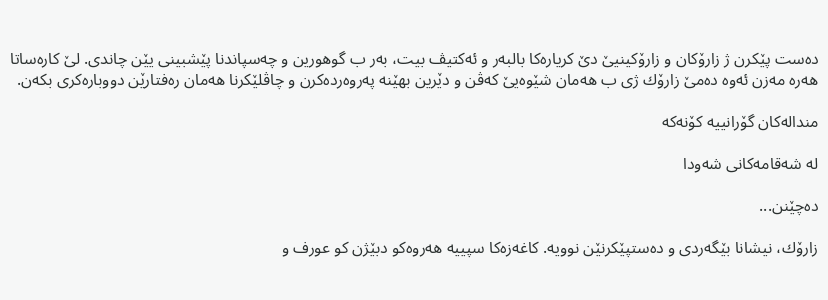ده‌ست پێكرن ژ زارۆكان و زارۆكينيێ دێ كرياره‌كا بالبه‌ر و ئه‌كتيڤ بيت، به‌ر ب گوهورين و چه‌سپاندنا پێشبينى يێن چاندى. لێ كاره‌ساتا هه‌ره‌ مه‌زن ئه‌وه‌ ده‌مێ زارۆك ژى ب هه‌مان شێوه‌يێ كه‌ڤن و دێرين بهێنه‌ په‌روه‌رده‌كرن و چاڤلێكرنا هه‌مان ره‌فتارێن دووباره‌كرى بكه‌ن.

منداله‌كان گۆرانييه‌ كۆنه‌كه‌

له‌ شه‌قامه‌كانى شه‌ودا

ده‌چێنن...

زارۆك، نيشانا بێگه‌ردى و ده‌ستپێكرنێن نوويه‌. كاغه‌زه‌كا سپييه‌ هه‌روه‌كو دبێژن كو عورف و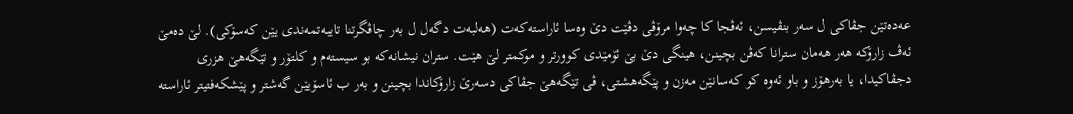عه‌ده‌تێن جڤاكى ل سه‌ر بنڤيسن، ئه‌ڤجا كا چه‌وا مرۆڤى دڤێت دێ وه‌سا ئاراسته‌كه‌ت (هه‌لبه‌ت دگه‌ل ل به‌ر چاڤگرتنا تايبه‌تمه‌ندى يێن كه‌سۆكى). لێ ده‌مێ ئه‌ڤ زارۆكه‌ هه‌ر هه‌مان سترانا كه‌ڤن بچينن، هينگى دێ بێ ئۆمێدى كوورتر و موكمتر لێ هێت. ستران نيشانه‌كه‌ بو سيسته‌م و كلتۆر و تێگه‌هێ هزرى دجڤاكيدا، يا به‌رهۆز و باو ئه‌وه‌ كو كه‌سانێن مه‌زن و پێگه‌هشتى، ڤى تێگه‌هێ جڤاكى دسه‌رێ زارۆكاندا بچينن و به‌ر ب ئاسۆيێن گه‌شتر و پێشكه‌فتيتر ئاراسته‌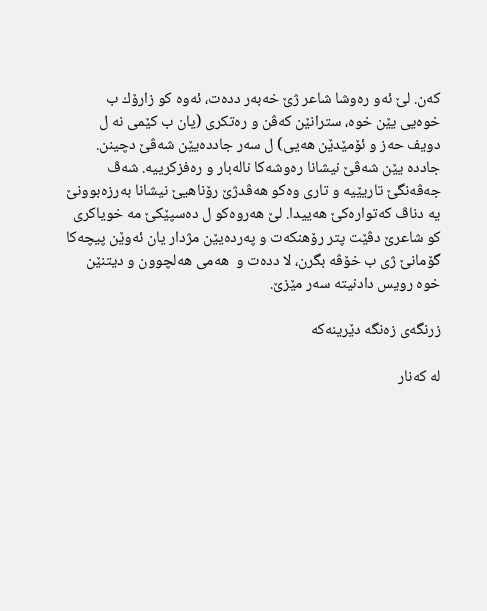كه‌ن. لێ ئه‌و ره‌وشا شاعر ژێ خه‌به‌ر دده‌ت، ئه‌وه‌ كو زارۆك ب خوه‌يى يێن خوه‌، سترانێن كه‌ڤن و ره‌تكرى (يان ب كێمى نه‌ ل دويف حه‌ز و ئۆمێدێن هه‌يى) ل سه‌ر جادده‌يێن شه‌ڤێ دچينن. جادده‌ يێن شه‌ڤێ نيشانا ره‌وشه‌كا ناله‌بار و ره‌فزكرييه‌. شه‌ڤ جه‌ڤه‌نگێ تاريێيه‌ و تارى وه‌كو هه‌ڤدژێ رۆناهيێ نيشانا به‌رزه‌بوونێ يه‌ دناڤ كه‌تواره‌كێ هه‌ييدا. لێ هه‌روه‌كو ل ده‌سپێكێ مه‌ خوياكرى كو شاعرێ دڤێت پتر رۆهنكه‌ت و په‌رده‌يێن مژدار يان ئه‌وێن پيچه‌كا گۆمانێ ژى ب خۆڤه‌ بگرن، لا دده‌ت و  هه‌مى هه‌لچوون و ديتنێن خوه‌ رويس دادنيته‌ سه‌ر مێزێ.

زرنگه‌ى زه‌نگه‌ دێرينه‌كه‌

له‌ كه‌نار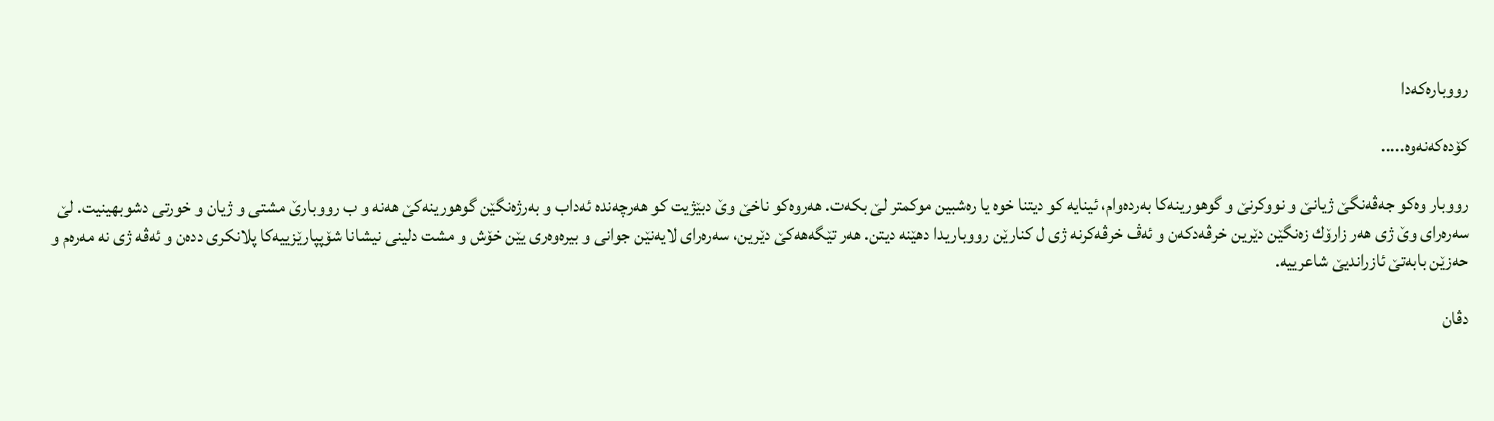رووباره‌كه‌دا

كۆده‌كه‌نه‌وه‌.....

رووبار وه‌كو جه‌ڤه‌نگێ ژيانێ و نووكرنێ و گوهورينه‌كا به‌رده‌وام، ئينايه‌ كو ديتنا خوه‌ يا ره‌شبين موكمتر لێ بكه‌ت. هه‌روه‌كو ناخێ وێ دبێژيت كو هه‌رچه‌نده‌ ئه‌داب و به‌رژه‌نگێن گوهورينه‌كێ هه‌نه‌ و ب رووبارێ مشتى و ژيان و خورتى دشوبهينيت. لێ سه‌ره‌راى وێ ژى هه‌ر زارۆك زه‌نگێن دێرين خرڤه‌دكه‌ن و ئه‌ڤ خرڤه‌كرنه‌ ژى ل كنارێن رووباريدا دهێنه‌ ديتن. هه‌ر تێگه‌هه‌كێ دێرين، سه‌ره‌راى لايه‌نێن جوانى و بيره‌وه‌رى يێن خۆش و مشت دلينى نيشانا شۆپپارێزييه‌كا پلانكرى دده‌ن و ئه‌ڤه‌ ژى نه‌ مه‌ره‌م و حه‌زێن بابه‌تێ ئازرانديێ شاعرييه‌.

دڤان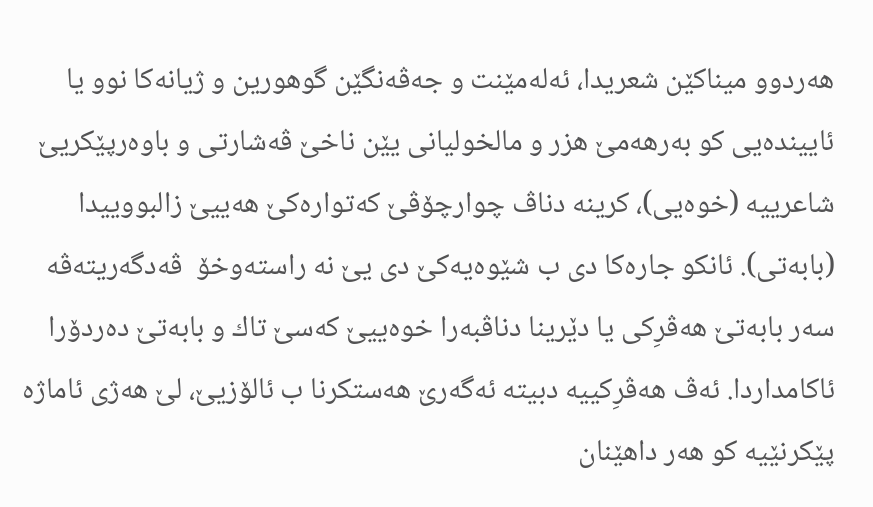هه‌ردوو ميناكێن شعريدا، ئه‌له‌مێنت و جه‌ڤه‌نگێن گوهورين و ژيانه‌كا نوو يا ئايينده‌يى كو به‌رهه‌مێ هزر و مالخوليانى يێن ناخێ ڤه‌شارتى و باوه‌رپێكريێ شاعرييه‌ (خوه‌يى)، كرينه‌ دناڤ چوارچۆڤێ كه‌تواره‌كێ هه‌ييێ زالبووييدا (بابه‌تى). ئانكو جاره‌كا دى ب شێوه‌يه‌كێ دى يێ نه‌ راسته‌وخۆ  ڤه‌دگه‌ريته‌ڤه‌ سه‌ر بابه‌تێ هه‌ڤرِكى يا دێرينا دناڤبه‌را خوه‌ييێ كه‌سێ تاك و بابه‌تێ ده‌ردۆرا ئاكامداردا. ئه‌ڤ هه‌ڤرِكييه‌ دبيته‌ ئه‌گه‌رێ هه‌ستكرنا ب ئالۆزيێ، لێ هه‌ژى ئاماژه‌ پێكرنێيه‌ كو هه‌ر داهێنان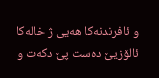و ئافرندنه‌كا هه‌يى ژ خاله‌كا ئالۆزيێ ده‌ست پێ دكه‌ت و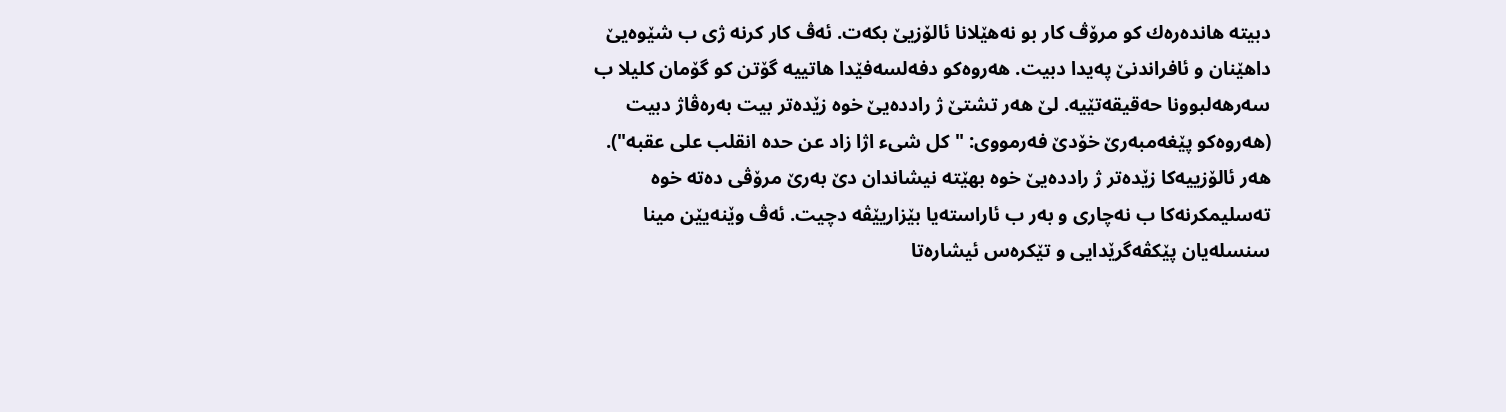دبيته‌ هانده‌ره‌ك كو مرۆڤ كار بو نه‌هێلانا ئالۆزيێ بكه‌ت. ئه‌ڤ كار كرنه‌ ژى ب شێوه‌يێ داهێنان و ئافراندنێ په‌يدا دبيت. هه‌روه‌كو دفه‌لسه‌فێدا هاتييه‌ گۆتن كو گۆمان كليلا ب سه‌رهه‌لبوونا حه‌قيقه‌تێيه‌. لێ هه‌ر تشتێ ژ رادده‌يێ خوه‌ زێده‌تر بيت به‌ره‌ڤاژ دبيت (هه‌روه‌كو پێغه‌مبه‌رێ خۆدێ فه‌رمووى: "كل شىء اژا زاد عن حده انقلب على عقبه"). هه‌ر ئالۆزييه‌كا زێده‌تر ژ رادده‌يێ خوه‌ بهێته‌ نيشاندان دێ به‌رێ مرۆڤى ده‌ته‌ خوه‌ ته‌سليمكرنه‌كا ب نه‌چارى و به‌ر ب ئاراسته‌يا بێزاريێڤه‌ دچيت. ئه‌ڤ وێنه‌يێن مينا سنسله‌يان پێكڤه‌گرێدايى و تێكره‌س ئيشاره‌تا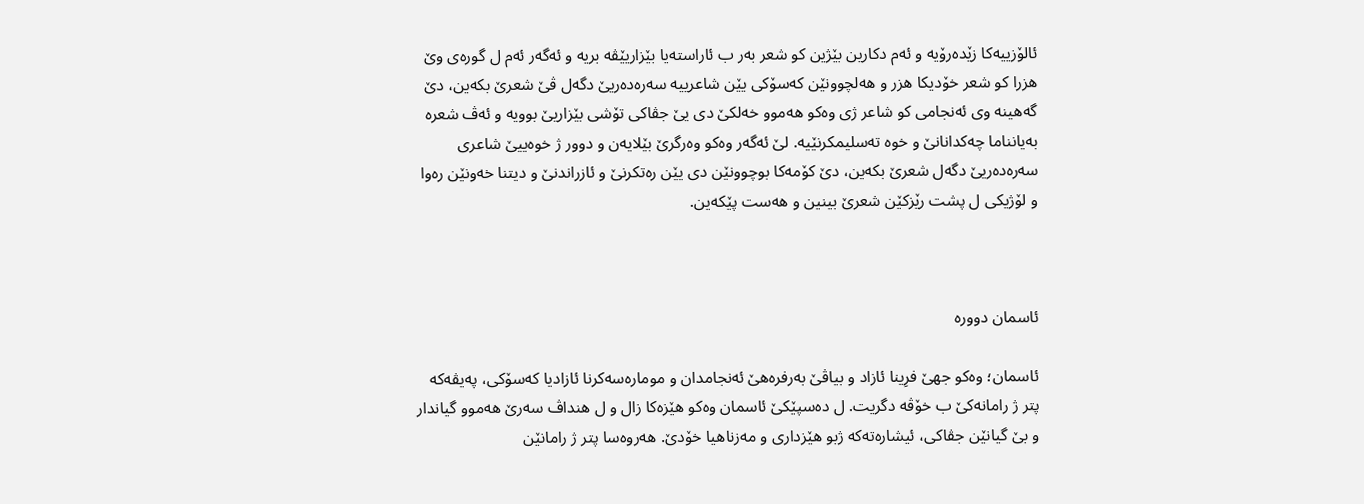ئالۆزييه‌كا زێده‌رۆيه‌ و ئه‌م دكارين بێژين كو شعر به‌ر ب ئاراسته‌يا بێزاريێڤه‌ بريه‌ و ئه‌گه‌ر ئه‌م ل گوره‌ى وێ هزرا كو شعر خۆديكا هزر و هه‌لچوونێن كه‌سۆكى يێن شاعرييه‌ سه‌ره‌ده‌ريێ دگه‌ل ڤێ شعرێ بكه‌ين، دێ گه‌هينه‌ وى ئه‌نجامى كو شاعر ژى وه‌كو هه‌موو خه‌لكێ دى يێ جڤاكى تۆشى بێزاريێ بوويه‌ و ئه‌ڤ شعره‌ به‌يانناما چه‌كدانانێ و خوه‌ ته‌سليمكرنێيه‌. لێ ئه‌گه‌ر وه‌كو وه‌رگرێ بێلايه‌ن و دوور ژ خوه‌ييێ شاعرى سه‌ره‌ده‌ريێ دگه‌ل شعرێ بكه‌ين، دێ كۆمه‌كا بوچوونێن دى يێن ره‌تكرنێ و ئازراندنێ و ديتنا خه‌ونێن ره‌وا و لۆژيكى ل پشت رێزكێن شعرێ بينين و هه‌ست پێكه‌ين.



ئاسمان دووره‌

ئاسمان؛ وه‌كو جهێ فرِينا ئازاد و بياڤێ به‌رفره‌هێ ئه‌نجامدان و موماره‌سه‌كرنا ئازاديا كه‌سۆكى، په‌يڤه‌كه‌ پتر ژ رامانه‌كێ ب خۆڤه‌ دگريت. ل ده‌سپێكێ ئاسمان وه‌كو هێزه‌كا زال و ل هنداڤ سه‌رێ هه‌موو گياندار و بێ گيانێن جڤاكى، ئيشاره‌ته‌كه‌ ژبو هێزدارى و مه‌زناهيا خۆدێ. هه‌روه‌سا پتر ژ رامانێن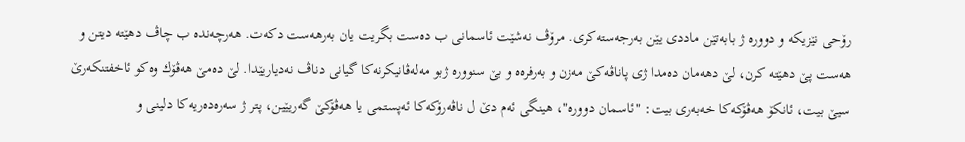رۆحى نێزيكه‌ و دووره‌ ژ بابه‌تێن ماددى يێن به‌رجه‌سته‌كرى. مرۆڤ نه‌شێت ئاسمانى ب ده‌ست بگريت يان به‌رهه‌ست دكه‌ت. هه‌رچه‌نده‌ ب چاڤ دهێته‌ ديتن و هه‌ست پێ دهێته‌ كرن، لێ دهه‌مان ده‌مدا ژى پاناڤه‌كێ مه‌زن و به‌رفره‌ه و بێ سنووره‌ ژبو مه‌له‌ڤانيكرنه‌كا گيانى دناڤ نه‌دياريێدا. لێ ده‌مێ هه‌ڤۆك وه‌كو ئاخفتنكه‌رێ سيێ بيت، ئانكۆ هه‌ڤۆكه‌كا خه‌به‌رى بيت: "ئاسمان دووره‌"، هينگى ئه‌م دێ ل ناڤه‌رۆكه‌كا ئه‌پستمى يا هه‌ڤۆكێ گه‌ريێين، پتر ژ سه‌ره‌ده‌ريه‌كا دلينى و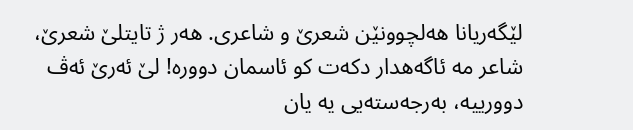لێگه‌ريانا هه‌لچوونێن شعرێ و شاعرى. هه‌ر ژ تايتلێ شعرێ، شاعر مه‌ ئاگه‌هدار دكه‌ت كو ئاسمان دووره‌! لێ ئه‌رێ ئه‌ڤ دوورييه‌، به‌رجه‌سته‌يى يه‌ يان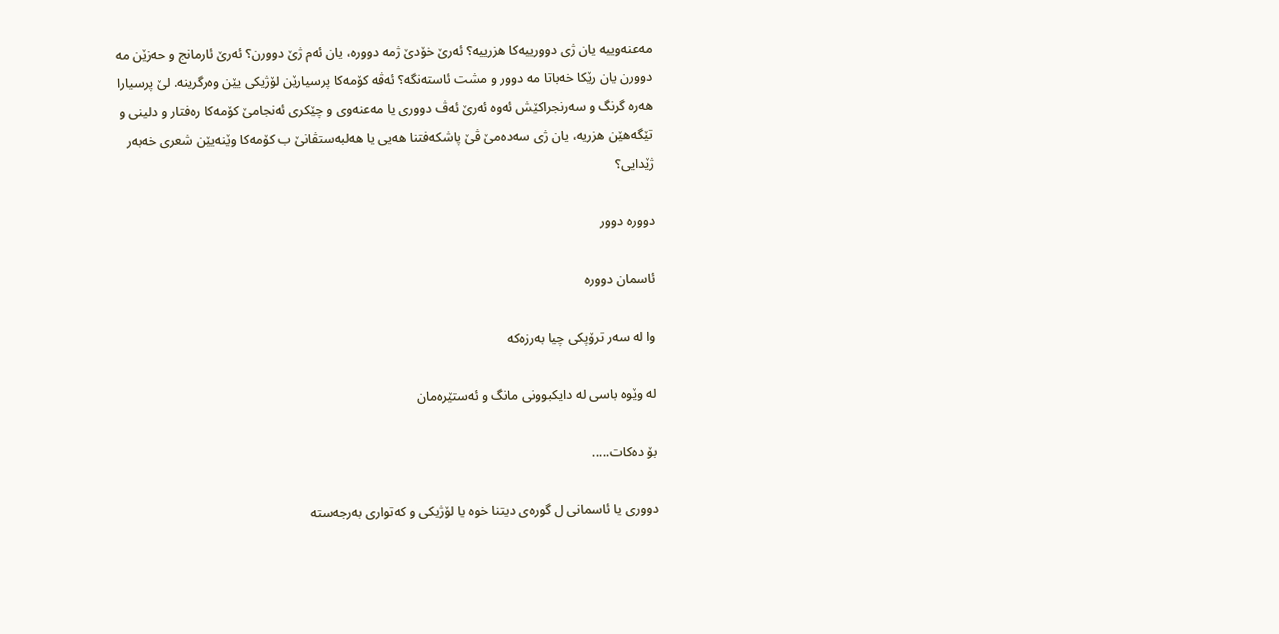مه‌عنه‌وييه‌ يان ژى دوورييه‌كا هزرييه‌؟ ئه‌رێ خۆدێ ژمه‌ دووره‌، يان ئه‌م ژێ دوورن؟ ئه‌رێ ئارمانج و حه‌زێن مه‌ دوورن يان رێكا خه‌باتا مه‌ دوور و مشت ئاسته‌نگه‌؟ ئه‌ڤه‌ كۆمه‌كا پرسيارێن لۆژيكى يێن وه‌رگرينه‌. لێ پرسيارا هه‌ره‌ گرنگ و سه‌رنجراكێش ئه‌وه‌ ئه‌رێ ئه‌ڤ دوورى يا مه‌عنه‌وى و چێكرى ئه‌نجامێ كۆمه‌كا ره‌فتار و دلينى و تێگه‌هێن هزريه‌، يان ژى سه‌ده‌مێ ڤێ پاشكه‌فتنا هه‌يى يا هه‌لبه‌ستڤانێ ب كۆمه‌كا وێنه‌يێن شعرى خه‌به‌ر ژێدايى؟

دووره‌ دوور

ئاسمان دووره‌

وا له‌ سه‌ر ترۆپكى چيا به‌رزه‌كه‌

له‌ وێوه‌ باسى له‌ دايكبوونى مانگ و ئه‌ستێره‌مان

بۆ ده‌كات.....

دوورى يا ئاسمانى ل گوره‌ى ديتنا خوه‌ يا لۆژيكى و كه‌توارى به‌رجه‌سته‌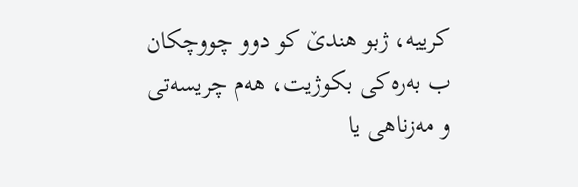كرييه‌، ژبو هندێ كو دوو چووچكان ب به‌ره‌كى بكوژيت، هه‌م چريسه‌تى و مه‌زناهى يا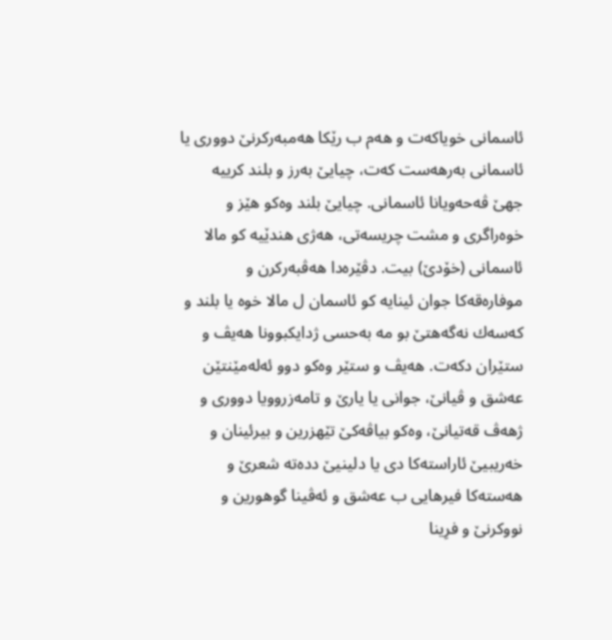ئاسمانى خوياكه‌ت و هه‌م ب رێكا هه‌مبه‌ركرنێ دوورى يا ئاسمانى به‌رهه‌ست كه‌ت، چيايێ به‌رز و بلند كرييه‌ جهێ ڤه‌حه‌ويانا ئاسمانى. چيايێ بلند وه‌كو هێز و خوه‌راگرى و مشت چريسه‌تى، هه‌ژى هندێيه‌ كو مالا ئاسمانى (خۆدێ) بيت. دڤێره‌دا هه‌ڤبه‌ركرن و موفاره‌قه‌كا جوان ئينايه‌ كو ئاسمان ل مالا خوه‌ يا بلند و كه‌سه‌ك نه‌گه‌هتێ بو مه‌ به‌حسى ژدايكبوونا هه‌يڤ و ستێران دكه‌ت. هه‌يڤ و ستێر وه‌كو دوو ئه‌له‌مێنتێن عه‌شق و ڤيانێ، جوانى يا يارێ و تامه‌زروويا دوورى و ژهه‌ڤ قه‌تيانێ، وه‌كو بياڤه‌كێ تێهزرين و بيرئينان و خه‌ريبيێ ئاراسته‌كا دى يا دلينيێ دده‌ته‌ شعرێ و هه‌سته‌كا فيرهايى ب عه‌شق و ئه‌ڤينا گوهورين و نووكرنێ و فرِينا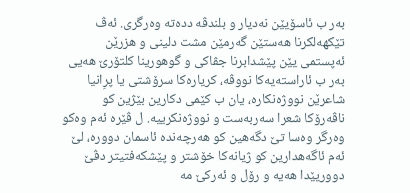به‌ر ب ئاسۆيێن نه‌ديار و بلندڤه‌ دده‌ته‌ وه‌رگرى. ئه‌ڤ تێكهه‌لكرنا هه‌ستێن گه‌رمێن مشت دلينى و هزرێن ئه‌پستمى يێن پێشدابرنا جڤاكى و گوهورينا كلتۆرێ هه‌يى به‌ر ب ئاراسته‌يه‌كا نووڤه‌، كرياره‌كا سرۆشتى يا پرِانيا شاعرێن نووژه‌نكاره‌، يان ب كێمى دكارين بێژين كو ناڤه‌رۆكا شعرا سه‌ربه‌ست و نووژه‌نكرييه‌. ل ڤێره‌ ئه‌م وه‌كو وه‌رگر وه‌سا تێ دگه‌هين كو هه‌رچه‌نده‌ ئاسمان دووره‌، لێ ئه‌م ئاگه‌هدارين كو ژيانه‌كا خۆشتر و پێشكه‌فتيتر دڤێ دووريێدا هه‌يه‌ و رۆل و ئه‌ركێ مه‌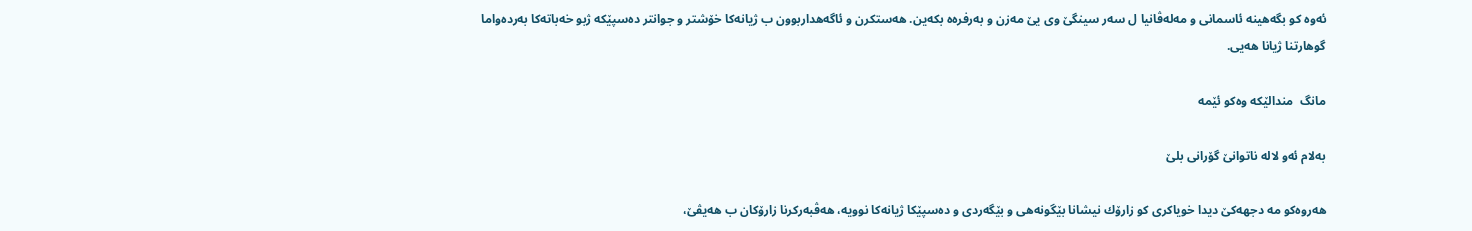ئه‌وه‌ كو بگه‌هينه‌ ئاسمانى و مه‌له‌ڤانيا ل سه‌ر سينگێ وى يێ مه‌زن و به‌رفره‌ه بكه‌ين. هه‌ستكرن و ئاگه‌هداربوون ب ژيانه‌كا خۆشتر و جوانتر ده‌سپێكه‌ ژبو خه‌باته‌كا به‌رده‌واما گوهارتنا ژيانا هه‌يى.

مانگ  مندالێكه‌ وه‌كو ئێمه‌

به‌لام ئه‌و لاله‌ ناتوانێ گۆرانى بلێ

هه‌روه‌كو مه‌ دجهه‌كێ ديدا خوياكرى كو زارۆك نيشانا بێگونه‌هى و بێگه‌ردى و ده‌سپێكا ژيانه‌كا نوويه‌، هه‌ڤبه‌ركرنا زارۆكان ب هه‌يڤێ،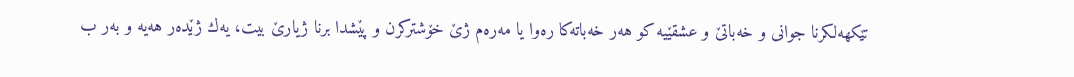تێكهه‌لكرنا جوانى و خه‌باتێ و عشقێيه‌ كو هه‌ر خه‌باته‌كا ره‌وا يا مه‌ره‌م ژێ خۆشتركرن و پێشدا برنا ژيارێ بيت، يه‌ك ژێده‌ر هه‌يه‌ و به‌ر ب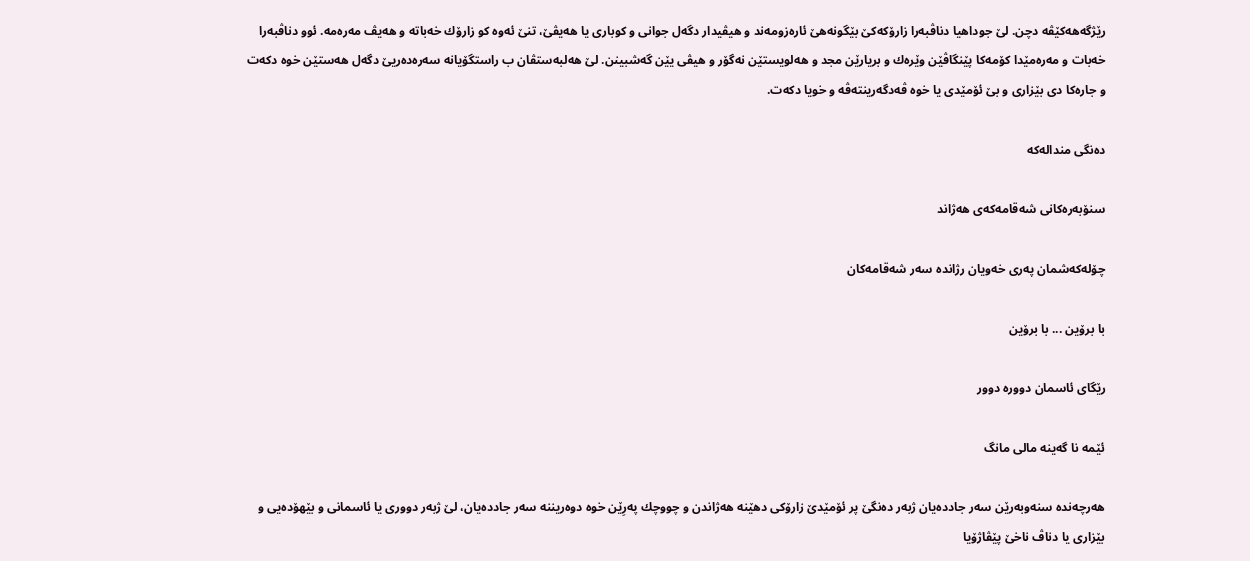رێژگه‌هه‌كێڤه‌ دچن. لێ جوداهيا دناڤبه‌را زارۆكه‌كێ بێگونه‌هێ ئاره‌زومه‌ند و هيڤيدار دگه‌ل جوانى و كوبارى يا هه‌يڤێ، تنێ ئه‌وه‌ كو زارۆك خه‌باته‌ و هه‌يڤ مه‌ره‌مه‌. ئوو دناڤبه‌را خه‌بات و مه‌ره‌مێدا كۆمه‌كا پێنگاڤێن وێره‌ك و بريارێن مجد و هه‌لويستێن نه‌گۆر و هيڤى يێن گه‌شبينن. لێ هه‌لبه‌ستڤان ب راستگۆيانه‌ سه‌ره‌ده‌ريێ دگه‌ل هه‌ستێن خوه‌ دكه‌ت و جاره‌كا دى بێزارى و بێ ئۆمێدى يا خوه‌ ڤه‌دگه‌رينته‌ڤه‌ و خويا دكه‌ت.

ده‌نگى منداله‌كه‌

سنۆبه‌ره‌كانى شه‌قامه‌كه‌ى هه‌ژاند

چۆله‌كه‌شمان په‌رى خه‌ويان رژانده‌ سه‌ر شه‌قامه‌كان

با برۆين ... با برۆين

رێگاى ئاسمان دووره‌ دوور

ئێمه‌ نا گه‌ينه‌ مالى مانگ

هه‌رچه‌نده‌ سنه‌وبه‌رێن سه‌ر جادده‌يان ژبه‌ر ده‌نگێ پر ئۆمێدێ زارۆكى دهێنه‌ هه‌ژاندن و چووچك په‌رِێن خوه‌ دوه‌ريننه‌ سه‌ر جادده‌يان، لێ ژبه‌ر دوورى يا ئاسمانى و بێهۆده‌يى و  بێزارى يا دناڤ ناخێ پێڤاژۆيا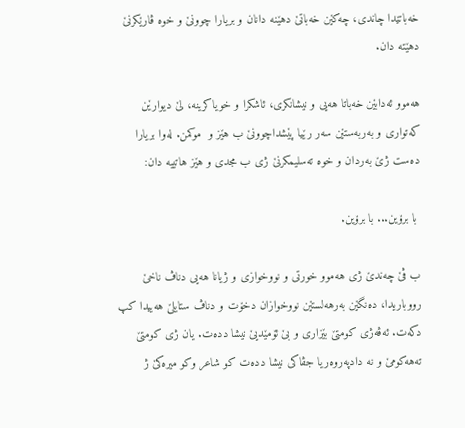خه‌باتێدا چاندى، چه‌كێن خه‌باتێ دهێنه‌ دانان و بريارا چوونێ و خوه‌ ڤارێكرنێ دهێته‌ دان.

هه‌موو ئه‌دابێن خه‌باتا هه‌يى و نيشانكرى، ئاشكرا و خوياكرينه‌، لێ ديوارێن كه‌توارى و به‌ربه‌ستێن سه‌ر رێيا پێشداچوونێ ب هێز و  موكمن. له‌وا بريارا ده‌ست ژێ به‌ردان و خوه‌ ته‌سليمكرنێ ژى ب مجدى و هێز هاتييه‌ دان:

 با برۆين... با برۆين.

ب ڤێ چه‌ندێ ژى هه‌موو خورتى و نووخوازى و ژيانا هه‌يى دناڤ ناخێ رووباريدا، ده‌نگێن به‌رهه‌لستێن نووخوازان دخۆت و دناڤ ستايلێ هه‌ييدا كپ دكه‌ت. ئه‌ڤه‌ژى كومتێ بێزارى و بێ ئۆمێديێ نيشا دده‌ت. يان ژى كومتێ ته‌هه‌كومێ و نه‌ دادپه‌روه‌ريا جڤاكى نيشا دده‌ت كو شاعر وكو ميره‌كێ ژ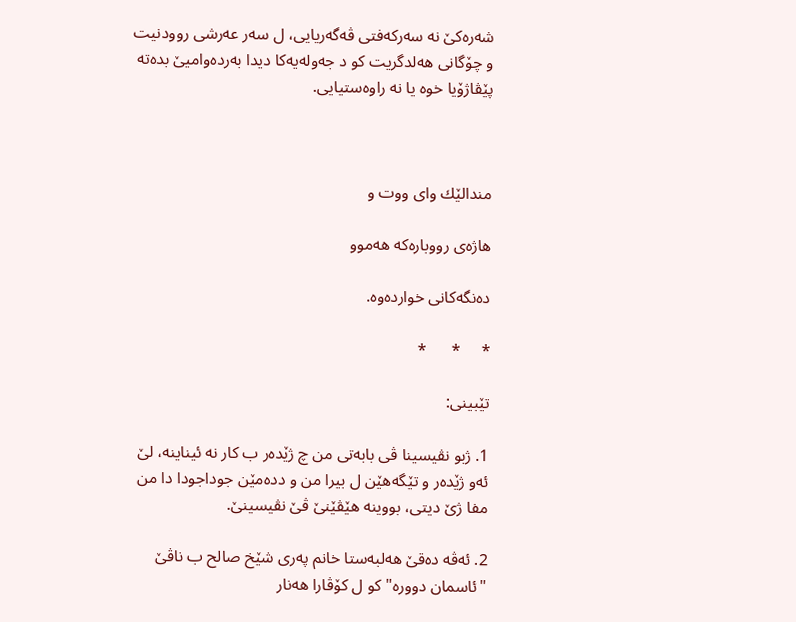شه‌ره‌كێ نه‌ سه‌ركه‌فتى ڤه‌گه‌ريايى، ل سه‌ر عه‌رشى روودنيت و چۆگانى هه‌لدگريت كو د جه‌وله‌يه‌كا ديدا به‌رده‌واميێ بده‌ته‌ پێڤاژۆيا خوه‌ يا نه‌ راوه‌ستيايى.



مندالێك واى ووت و

هاژه‌ى رووباره‌كه‌ هه‌موو

ده‌نگه‌كانى خوارده‌وه‌.

*     *      *

تێبينى:

1. ژبو نڤيسينا ڤى بابه‌تى من چ ژێده‌ر ب كار نه‌ ئيناينه‌، لێ ئه‌و ژێده‌ر و تێگه‌هێن ل بيرا من و دده‌مێن جوداجودا دا من مفا ژێ ديتى، بووينه‌ هێڤێنێ ڤێ نڤيسينێ.

2. ئه‌ڤه‌ ده‌قێ هه‌لبه‌ستا خانم په‌رى شێخ صالح ب ناڤێ "ئاسمان دووره‌" كو ل كۆڤارا هه‌نار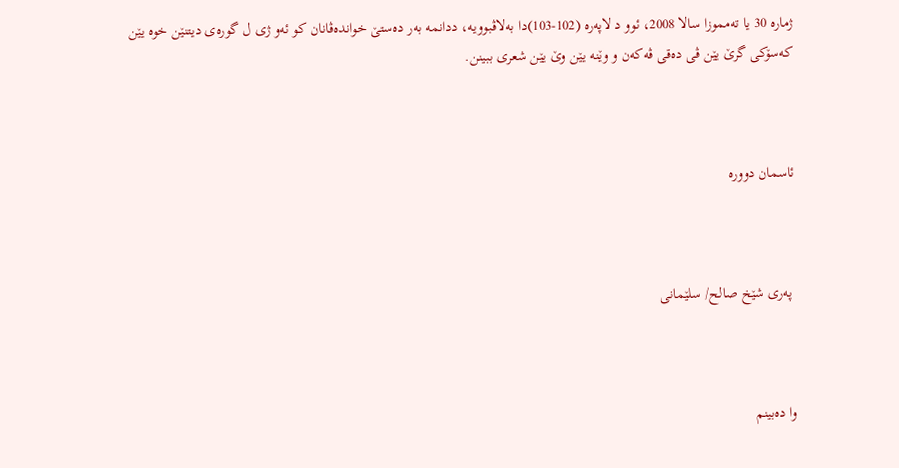ژماره‌ 30 يا ته‌مموزا سالا 2008، ئوو د لاپه‌ره‌ (102-103)دا به‌لاڤبوويه‌، ددانمه‌ به‌ر ده‌ستێ خوانده‌ڤانان كو ئه‌و ژى ل گوره‌ى ديتنێن خوه‌ يێن كه‌سۆكى گرێ يێن ڤى ده‌قى ڤه‌كه‌ن و وێنه‌ يێن وێ يێن شعرى ببينن.



ئاسمان دووره‌



 په‌رى شێخ صالح/ سلێمانى



وا ده‌بينم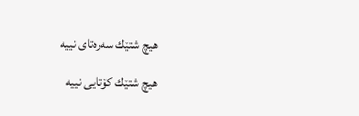هيچ شتێك سه‌ره‌تاى نييه‌

هيچ شتێك كۆتايى نييه‌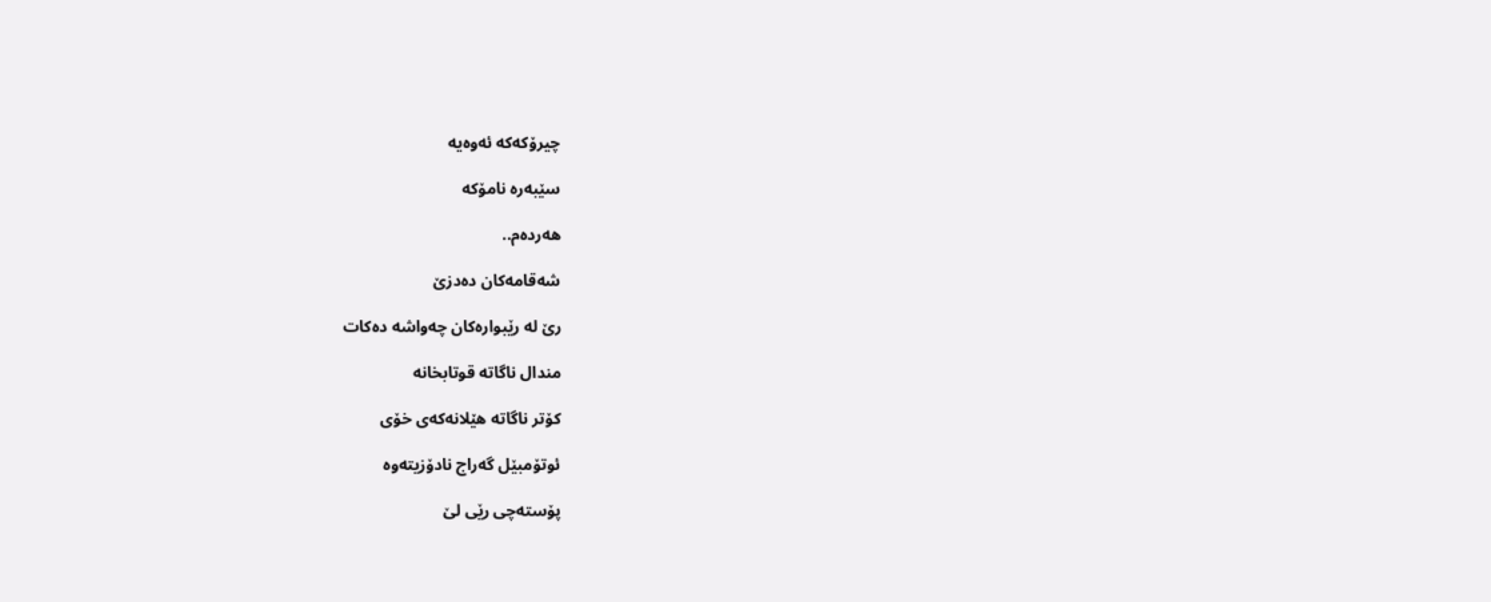چيرۆكه‌كه‌ ئه‌وه‌يه‌

سێبه‌ره‌ نامۆكه‌

هه‌رده‌م..

شه‌قامه‌كان ده‌دزێ

رێ له‌ رێبواره‌كان چه‌واشه‌ ده‌كات

مندال ناگاته‌ قوتابخانه‌

كۆتر ناگاته‌ هێلانه‌كه‌ى خۆى

ئوتۆمبێل گه‌راج نادۆزيته‌وه‌

پۆسته‌چى رێى لێ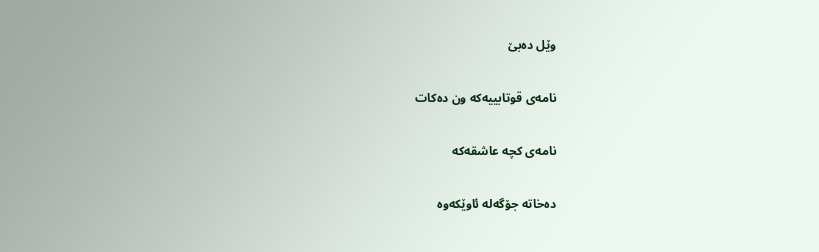وێل ده‌بێ

نامه‌ى قوتابييه‌كه‌ ون ده‌كات

نامه‌ى كچه‌ عاشقه‌كه‌

ده‌خاته‌ جۆگه‌له‌ ئاوێكه‌وه‌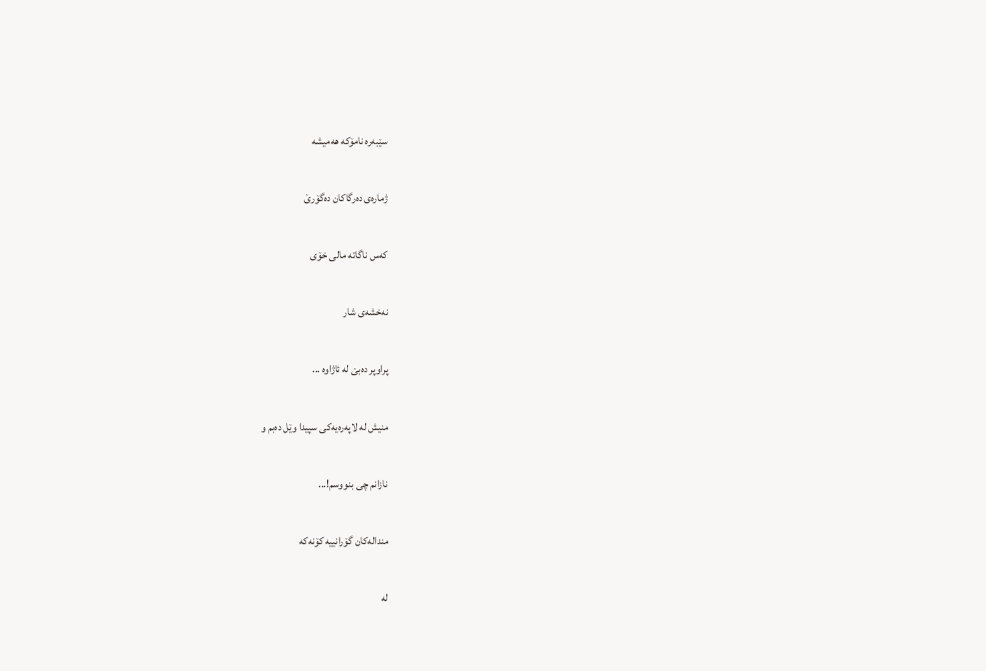سێبه‌ره‌ نامۆكه‌ هه‌ميشه‌

ژماره‌ى ده‌رگاكان ده‌گۆرێ

كه‌س ناگاته‌ مالى خۆى

نه‌خشه‌ى شار

پراوپر ده‌بێ له‌ ئاژاوه‌ ...

منيش له‌ لاپه‌ره‌يه‌كى سپيدا وێل ده‌بم و

نازانم چى بنووسم!...

منداله‌كان گۆرانييه‌ كۆنه‌كه‌

له‌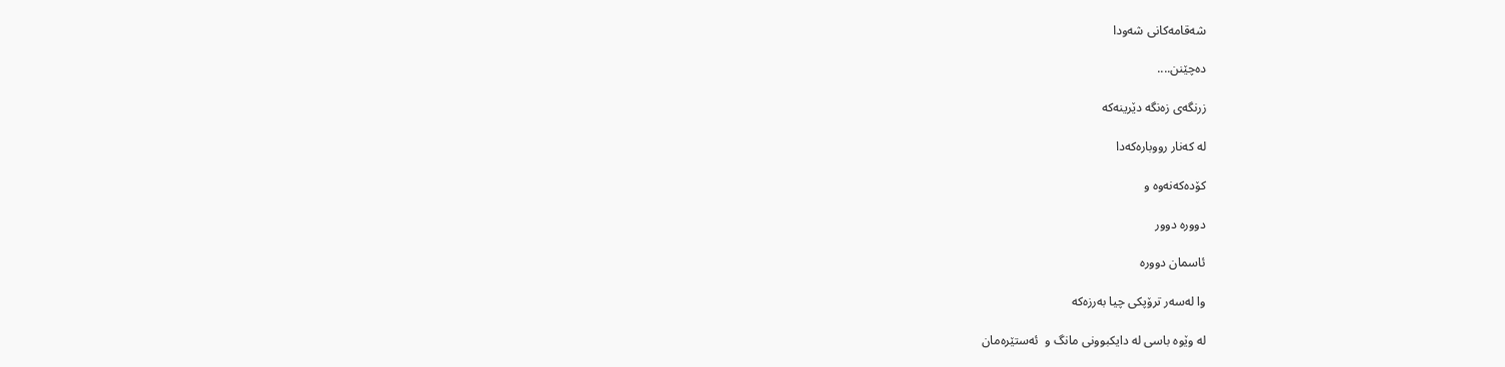شه‌قامه‌كانى شه‌ودا

ده‌چێنن....

زرنگه‌ى زه‌نگه‌ دێرينه‌كه‌

له‌ كه‌نار رووباره‌كه‌دا

كۆده‌كه‌نه‌وه‌ و

دووره‌ دوور

ئاسمان دووره‌

وا له‌سه‌ر ترۆپكى چيا به‌رزه‌كه‌

له‌ وێوه‌ باسى له‌ دايكبوونى مانگ و  ئه‌ستێره‌مان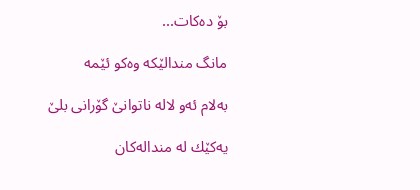بۆ ده‌كات...

مانگ مندالێكه‌ وه‌كو ئێمه‌

به‌لام ئه‌و لاله‌ ناتوانێ گۆرانى بلێ

يه‌كێك له‌ منداله‌كان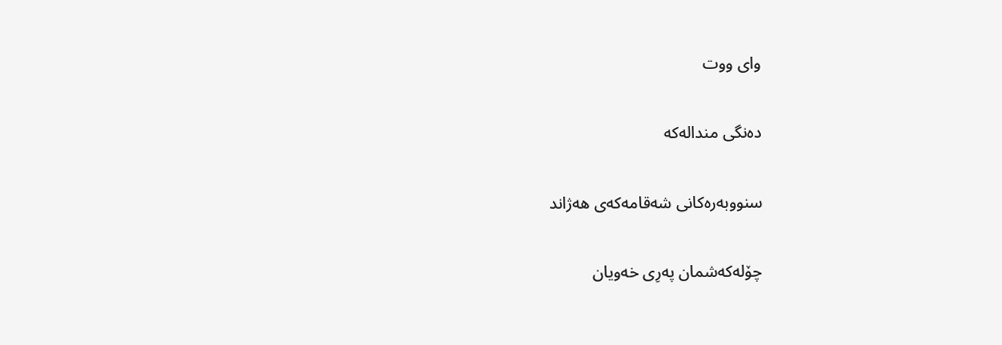واى ووت

ده‌نگى منداله‌كه‌

سنووبه‌ره‌كانى شه‌قامه‌كه‌ى هه‌ژاند

چۆله‌كه‌شمان په‌رِى خه‌ويان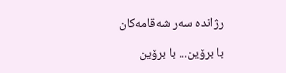رژانده‌ سه‌ر شه‌قامه‌كان

با برۆين... با برۆين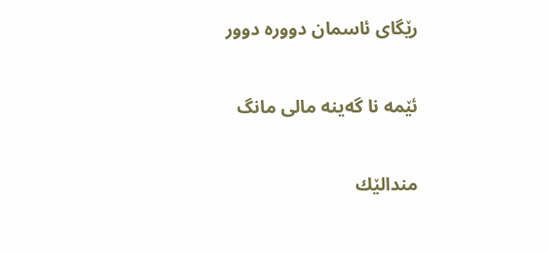رێگاى ئاسمان دووره‌ دوور

ئێمه‌ نا گه‌ينه‌ مالى مانگ

مندالێك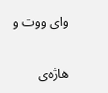واى ووت و

هاژه‌ى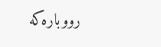رووباره‌كه‌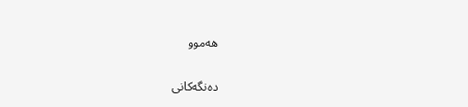هه‌موو

ده‌نگه‌كانى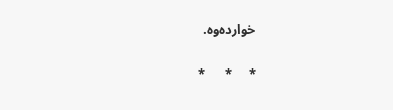خوارده‌وه‌.

*     *      *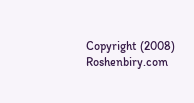Copyright (2008) Roshenbiry.com